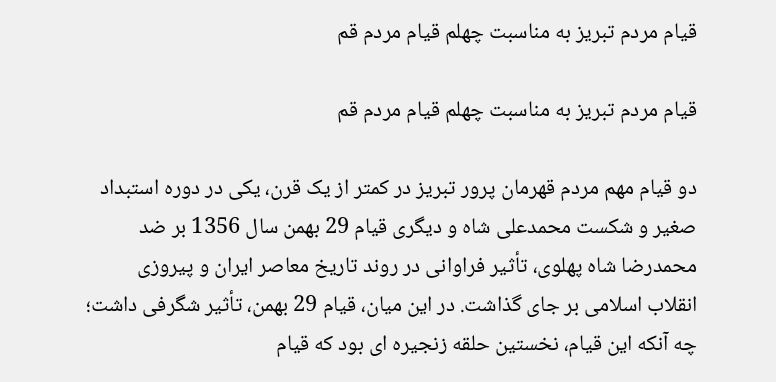قیام مردم تبریز به مناسبت چهلم قیام مردم قم

قیام مردم تبریز به مناسبت چهلم قیام مردم قم

دو قیام مهم مردم قهرمان پرور تبریز در کمتر از یک قرن، یکی در دوره استبداد صغیر و شکست محمدعلی شاه و دیگری قیام 29 بهمن سال 1356 بر ضد محمدرضا شاه پهلوی، تأثیر فراوانی در روند تاریخ معاصر ایران و پیروزی انقلاب اسلامی بر جای گذاشت. در این میان، قیام 29 بهمن، تأثیر شگرفی داشت؛ چه آنکه این قیام، نخستین حلقه زنجیره ای بود که قیام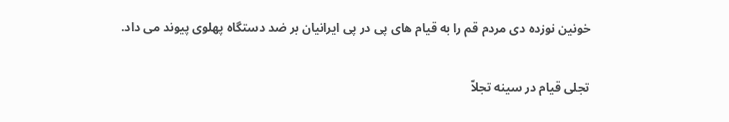خونین نوزده دی مردم قم را به قیام های پی در پی ایرانیان بر ضد دستگاه پهلوی پیوند می داد.

تجلی قیام در سینه تجلاّ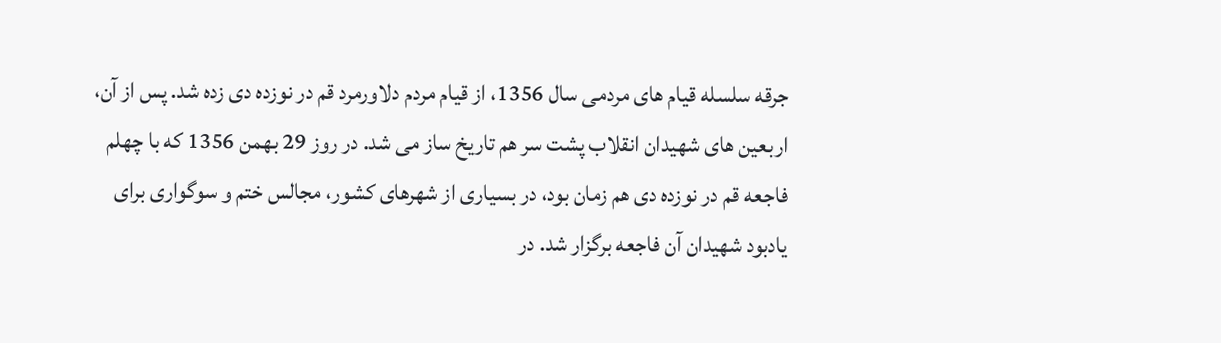جرقه سلسله قیام های مردمی سال 1356، از قیام مردم دلاورمرد قم در نوزده دی زده شد. پس از آن، اربعین های شهیدان انقلاب پشت سر هم تاریخ ساز می شد. در روز 29 بهمن 1356 که با چهلم فاجعه قم در نوزده دی هم زمان بود، در بسیاری از شهرهای کشور، مجالس ختم و سوگواری برای یادبود شهیدان آن فاجعه برگزار شد. در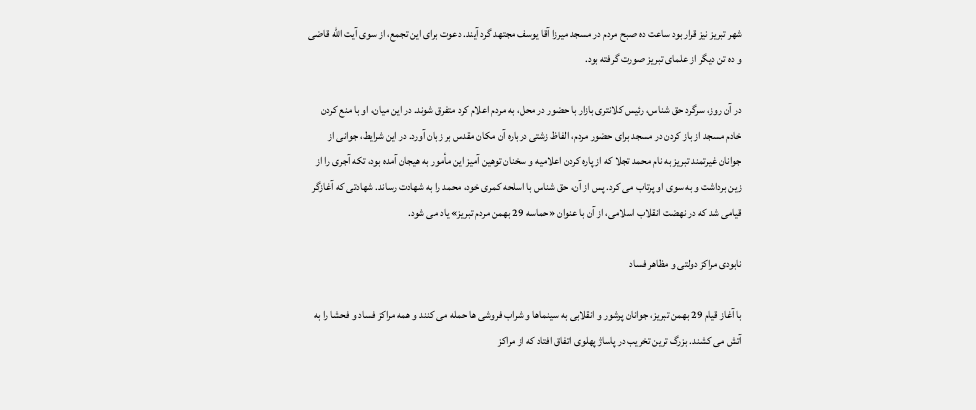شهر تبریز نیز قرار بود ساعت ده صبح مردم در مسجد میرزا آقا یوسف مجتهد گرد آیند. دعوت برای این تجمع، از سوی آیت الله قاضی و ده تن دیگر از علمای تبریز صورت گرفته بود.

در آن روز، سرگرد حق شناس، رئیس کلانتری بازار با حضور در محل، به مردم اعلام کرد متفرق شوند. در این میان، او با منع کردن خادم مسجد از باز کردن در مسجد برای حضور مردم، الفاظ زشتی درباره آن مکان مقدس بر زبان آورد. در این شرایط، جوانی از جوانان غیرتمند تبریز به نام محمد تجلا که از پاره کردن اعلامیه و سخنان توهین آمیز این مأمور به هیجان آمده بود، تکه آجری را از زین برداشت و به سوی او پرتاب می کرد. پس از آن، حق شناس با اسلحه کمری خود، محمد را به شهادت رساند. شهادتی که آغازگر قیامی شد که در نهضت انقلاب اسلامی، از آن با عنوان «حماسه 29 بهمن مردم تبریز» یاد می شود.

نابودی مراکز دولتی و مظاهر فساد

با آغاز قیام 29 بهمن تبریز، جوانان پرشور و انقلابی به سینماها و شراب فروشی ها حمله می کنند و همه مراکز فساد و فحشا را به آتش می کشند. بزرگ ترین تخریب در پاساژ پهلوی اتفاق افتاد که از مراکز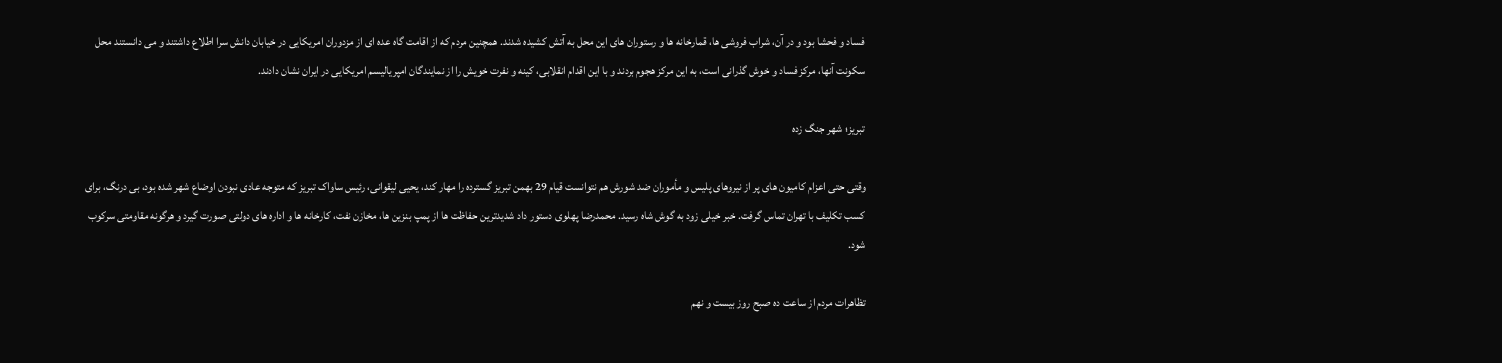فساد و فحشا بود و در آن، شراب فروشی ها، قمارخانه ها و رستوران های این محل به آتش کشیده شدند. همچنین مردم که از اقامت گاه عده ای از مزدوران امریکایی در خیابان دانش سرا اطلاع داشتند و می دانستند محل سکونت آنها، مرکز فساد و خوش گذرانی است، به این مرکز هجوم بردند و با این اقدام انقلابی، کینه و نفرت خویش را از نمایندگان امپریالیسم امریکایی در ایران نشان دادند.

تبریز؛ شهر جنگ زده

وقتی حتی اعزام کامیون های پر از نیروهای پلیس و مأموران ضد شورش هم نتوانست قیام 29 بهمن تبریز گسترده را مهار کند، یحیی لیقوانی، رئیس ساواک تبریز که متوجه عادی نبودن اوضاع شهر شده بود، بی درنگ، برای کسب تکلیف با تهران تماس گرفت. خبر خیلی زود به گوش شاه رسید. محمدرضا پهلوی دستور داد شدیدترین حفاظت ها از پمپ بنزین ها، مخازن نفت، کارخانه ها و اداره های دولتی صورت گیرد و هرگونه مقاومتی سرکوب شود.

تظاهرات مردم از ساعت ده صبح روز بیست و نهم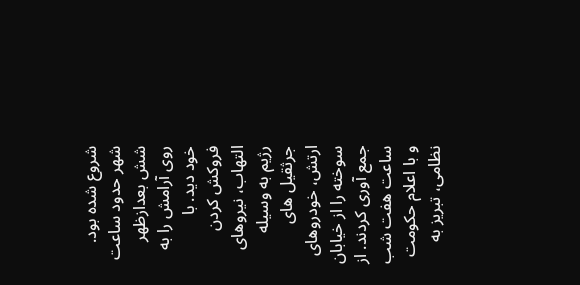شروع شده بود. شهر حدود ساعت شش بعدازظهر روی آرامش را به خود دید. با فروکش کردن التهاب، نیروهای رژیم به وسیله جرثقیل های ارتش، خودروهای سوخته را از خیابان جمع آوری کردند. از ساعت هفت شب و با اعلام حکومت نظامی، تبریز به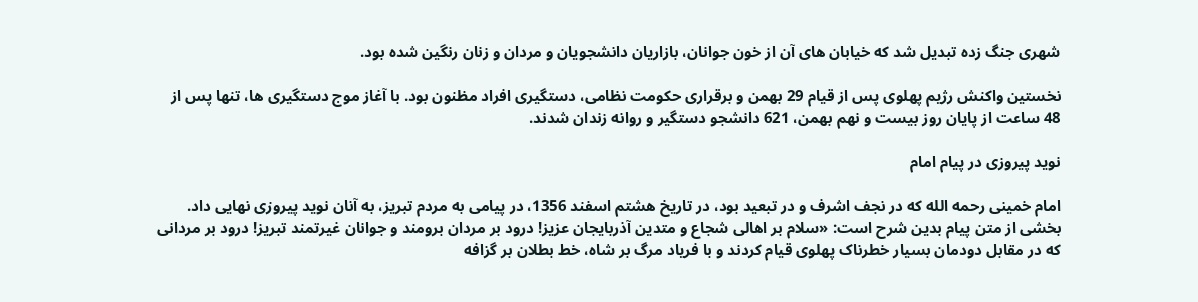شهری جنگ زده تبدیل شد که خیابان های آن از خون جوانان، بازاریان دانشجویان و مردان و زنان رنگین شده بود.

نخستین واکنش رژیم پهلوی پس از قیام 29 بهمن و برقراری حکومت نظامی، دستگیری افراد مظنون بود. با آغاز موج دستگیری ها، تنها پس از 48 ساعت از پایان روز بیست و نهم بهمن، 621 دانشجو دستگیر و روانه زندان شدند.

نوید پیروزی در پیام امام

امام خمینی رحمه الله که در نجف اشرف و در تبعید بود، در تاریخ هشتم اسفند 1356، در پیامی به مردم تبریز، به آنان نوید پیروزی نهایی داد. بخشی از متن پیام بدین شرح است: «سلام بر اهالی شجاع و متدین آذربایجان عزیز! درود بر مردان برومند و جوانان غیرتمند تبریز! درود بر مردانی که در مقابل دودمان بسیار خطرناک پهلوی قیام کردند و با فریاد مرگ بر شاه، خط بطلان بر گزافه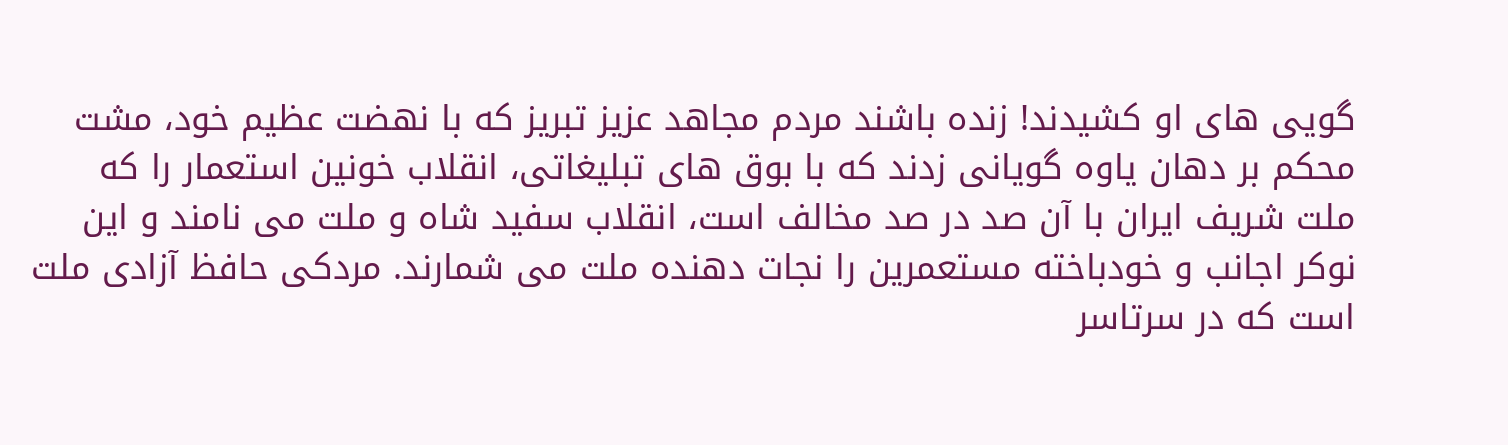گویی های او کشیدند! زنده باشند مردم مجاهد عزیز تبریز که با نهضت عظیم خود، مشت محکم بر دهان یاوه گویانی زدند که با بوق های تبلیغاتی، انقلاب خونین استعمار را که ملت شریف ایران با آن صد در صد مخالف است، انقلاب سفید شاه و ملت می نامند و این نوکر اجانب و خودباخته مستعمرین را نجات دهنده ملت می شمارند. مردکی حافظ آزادی ملت است که در سرتاسر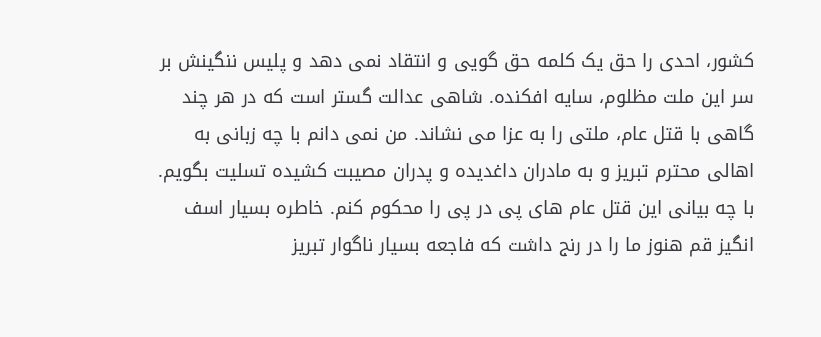کشور، احدی را حق یک کلمه حق گویی و انتقاد نمی دهد و پلیس ننگینش بر سر این ملت مظلوم، سایه افکنده. شاهی عدالت گستر است که در هر چند گاهی با قتل عام، ملتی را به عزا می نشاند. من نمی دانم با چه زبانی به اهالی محترم تبریز و به مادران داغدیده و پدران مصیبت کشیده تسلیت بگویم. با چه بیانی این قتل عام های پی در پی را محکوم کنم. خاطره بسیار اسف انگیز قم هنوز ما را در رنج داشت که فاجعه بسیار ناگوار تبریز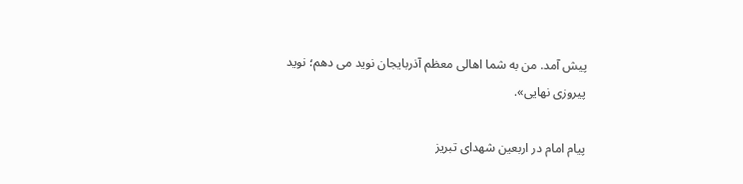پیش آمد. من به شما اهالی معظم آذربایجان نوید می دهم؛ نوید پیروزی نهایی».

پیام امام در اربعین شهدای تبریز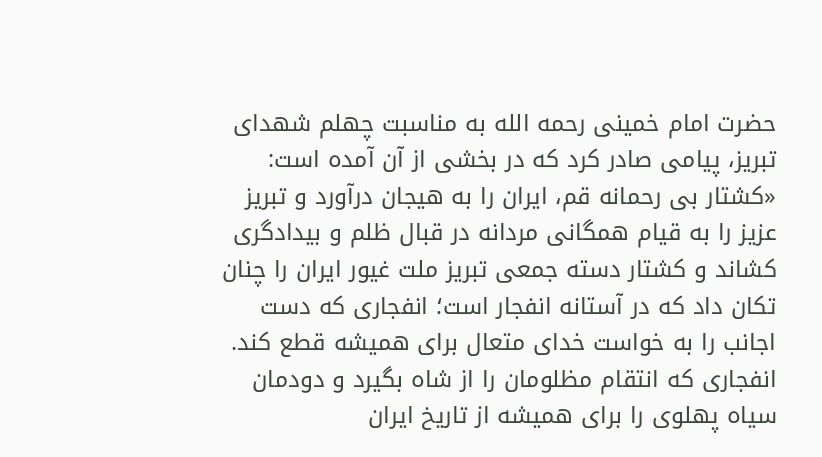حضرت امام خمینی رحمه الله به مناسبت چهلم شهدای تبریز، پیامی صادر کرد که در بخشی از آن آمده است: «کشتار بی رحمانه قم، ایران را به هیجان درآورد و تبریز عزیز را به قیام همگانی مردانه در قبال ظلم و بیدادگری کشاند و کشتار دسته جمعی تبریز ملت غیور ایران را چنان تکان داد که در آستانه انفجار است؛ انفجاری که دست اجانب را به خواست خدای متعال برای همیشه قطع کند. انفجاری که انتقام مظلومان را از شاه بگیرد و دودمان سیاه پهلوی را برای همیشه از تاریخ ایران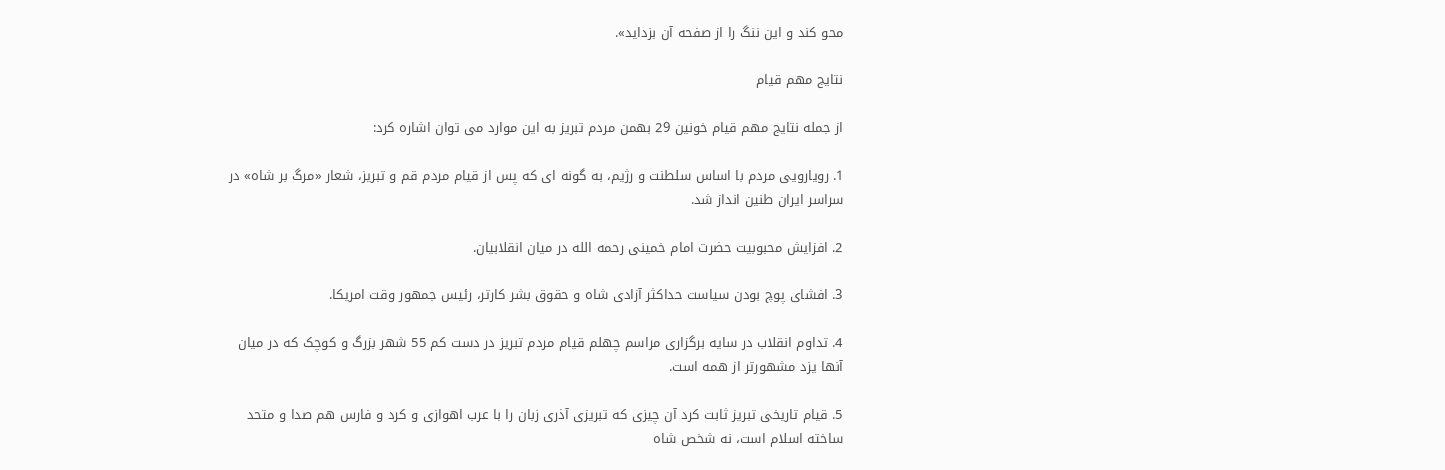محو کند و این ننگ را از صفحه آن بزداید».

نتایج مهم قیام

از جمله نتایج مهم قیام خونین 29 بهمن مردم تبریز به این موارد می توان اشاره کرد:

1. رویارویی مردم با اساس سلطنت و رژیم، به گونه ای که پس از قیام مردم قم و تبریز، شعار «مرگ بر شاه» در سراسر ایران طنین انداز شد.

2. افزایش محبوبیت حضرت امام خمینی رحمه الله در میان انقلابیان.

3. افشای پوچ بودن سیاست حداکثر آزادی شاه و حقوق بشر کارتر، رئیس جمهور وقت امریکا.

4. تداوم انقلاب در سایه برگزاری مراسم چهلم قیام مردم تبریز در دست کم 55 شهر بزرگ و کوچک که در میان آنها یزد مشهورتر از همه است.

5. قیام تاریخی تبریز ثابت کرد آن چیزی که تبریزی آذری زبان را با عرب اهوازی و کرد و فارس هم صدا و متحد ساخته اسلام است، نه شخص شاه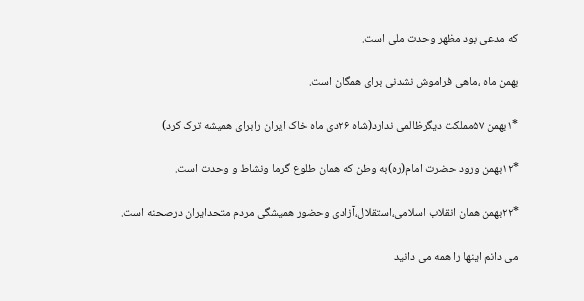که مدعی بود مظهر وحدت ملی است.

بهمن ماه ،ماهی فراموش نشدنی برای همگان است.

*۱بهمن ۵۷مملکت دیگرظالمی ندارد(شاه ۲۶دی ماه خاک ایران رابرای همیشه ترک کرد)

*۱۲بهمن ورود حضرت امام(ره)به وطن که همان طلوع گرما ونشاط و وحدت است.

*۲۲بهمن همان انقلاب اسلامی،استقلال،آزادی وحضور همیشگی مردم متحدایران درصحنه است.

می دانم اینها را همه می دانید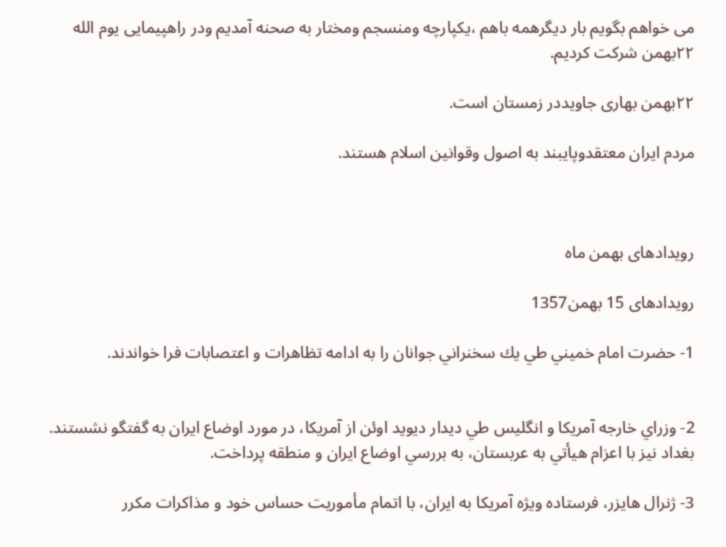می خواهم بگویم بار دیگرهمه باهم ،یکپارچه ومنسجم ومختار به صحنه آمدیم ودر راهپیمایی یوم الله ۲۲بهمن شرکت کردیم.

۲۲بهمن بهاری جاویددر زمستان است.

مردم ایران معتقدوپایبند به اصول وقوانین اسلام هستند.



رویدادهای بهمن ماه

رویدادهای 15 بهمن1357

1- حضرت امام خميني طي يك سخنراني جوانان را به ادامه تظاهرات و اعتصابات فرا خواندند.


2- وزراي خارجه آمريكا و انگليس طي ديدار ديويد اوئن از آمريكا، در مورد اوضاع ايران به گفتگو نشستند. بغداد نيز با اعزام هيأتي به عربستان، به بررسي اوضاع ايران و منطقه پرداخت.

3- ژنرال هايزر، فرستاده ويژه آمريكا به ايران، با اتمام مأموريت حساس خود و مذاكرات مكرر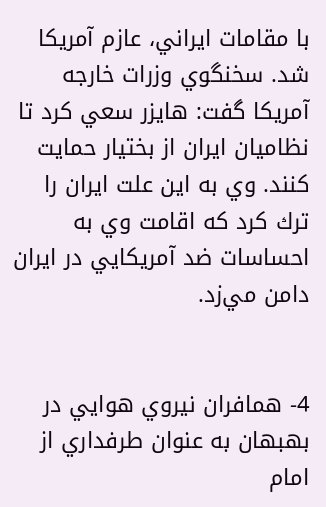با مقامات ايراني، عازم آمريكا شد. سخنگوي وزرات خارجه آمريكا گفت: هايزر سعي كرد تا نظاميان ايران از بختيار حمايت كنند. وي به اين علت ايران را ترك كرد كه اقامت وي به احساسات ضد آمريكايي در ايران دامن مي‌زد.


4- همافران نيروي هوايي در بهبهان به عنوان طرفداري از امام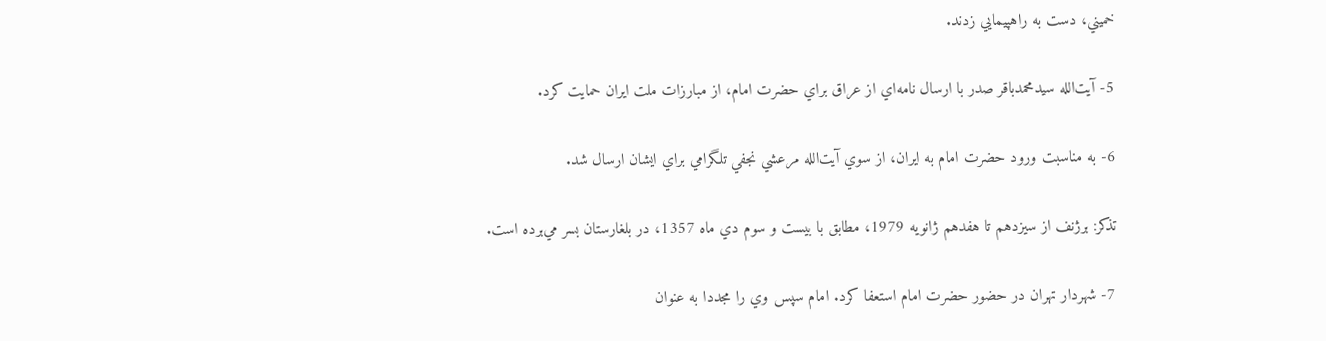خميني، دست به راهپيمايي زدند.

5- آيت‌الله سيدمحمدباقر صدر با ارسال نامه‌اي از عراق براي حضرت امام، از مبارزات ملت ايران حمايت كرد.

6- به مناسبت ورود حضرت امام به ايران، از سوي آيت‌الله مرعشي نجفي تلگرامي براي ايشان ارسال شد.

تذكر: برژنف از سيزدهم تا هفدهم ژانويه 1979، مطابق با بيست و سوم دي ماه 1357، در بلغارستان بسر مي‌برده است.

7- شهردار تهران در حضور حضرت امام استعفا كرد. امام سپس وي را مجددا به عنوان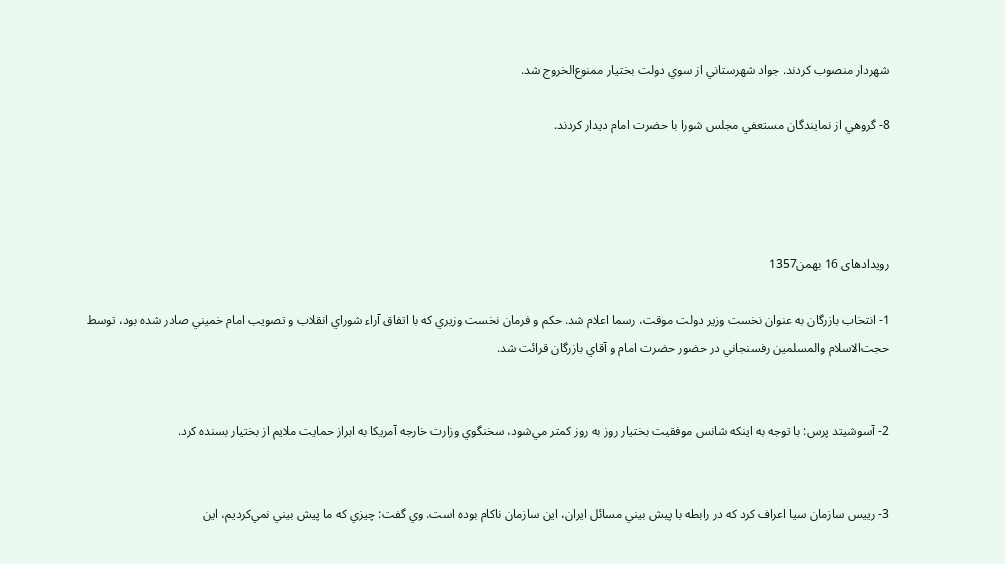شهردار منصوب كردند. جواد شهرستاني از سوي دولت بختيار ممنوع‌الخروج شد.

8- گروهي از نمايندگان مستعفي مجلس شورا با حضرت امام ديدار كردند.




رویدادهای 16 بهمن1357

1- انتخاب بازرگان به عنوان نخست وزير دولت موقت، رسما اعلام شد. حكم و فرمان نخست وزيري كه با اتفاق آراء شوراي انقلاب و تصويب امام خميني صادر شده بود، توسط حجت‌الاسلام والمسلمين رفسنجاني در حضور حضرت امام و آقاي بازرگان قرائت شد.


2- آسوشيتد پرس: با توجه به اينكه شانس موفقيت بختيار روز به روز كمتر مي‌شود، سخنگوي وزارت خارجه آمريكا به ابراز حمايت ملایم از بختيار بسنده كرد.


3- رييس سازمان سيا اعراف كرد كه در رابطه با پيش بيني مسائل ايران، اين سازمان ناكام بوده است. وي گفت: چيزي كه ما پيش بيني نمي‌كرديم، اين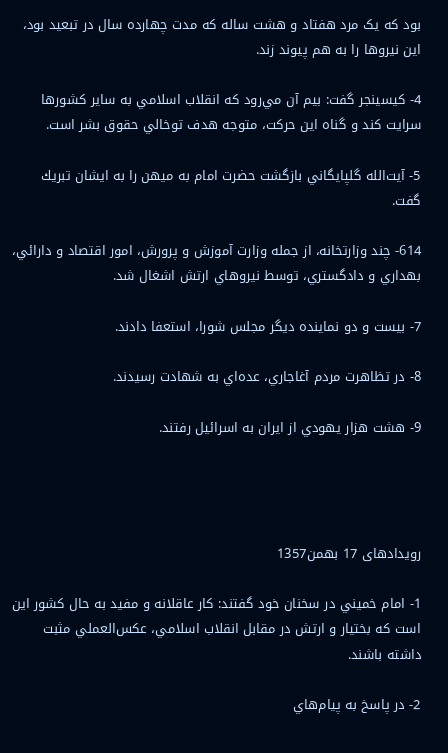بود كه يک مرد هفتاد و هشت ساله كه مدت چهارده سال در تبعيد بود، اين نيروها را به هم پيوند زند.

4- كيسينجر گفت: بيم آن مي‌رود كه انقلاب اسلامي به ساير كشورها سرايت كند و گناه اين حركت، متوجه هدف توخالي حقوق بشر است.

5- آيت‌الله گلپايگاني بازگشت حضرت امام به ميهن را به ايشان تبريك گفت.

614- چند وزارتخانه، از جمله وزارت آموزش و پرورش، امور اقتصاد و دارائي، بهداري و دادگستري، توسط نيروهاي ارتش اشغال شد.

7- بيست و دو نماينده ديگر مجلس شورا، استعفا دادند.

8- در تظاهرت مردم آغاجاري، عده‌اي به شهادت رسيدند.

9- هشت هزار يهودي از ايران به اسرائيل رفتند.




رویدادهای 17 بهمن1357

1- امام خميني در سخنان خود گفتند: كار عاقلانه و مفيد به حال كشور اين است كه بختيار و ارتش در مقابل انقلاب اسلامي، عكس‌العملي مثبت داشته باشند.

2- در پاسخ به پيام‌هاي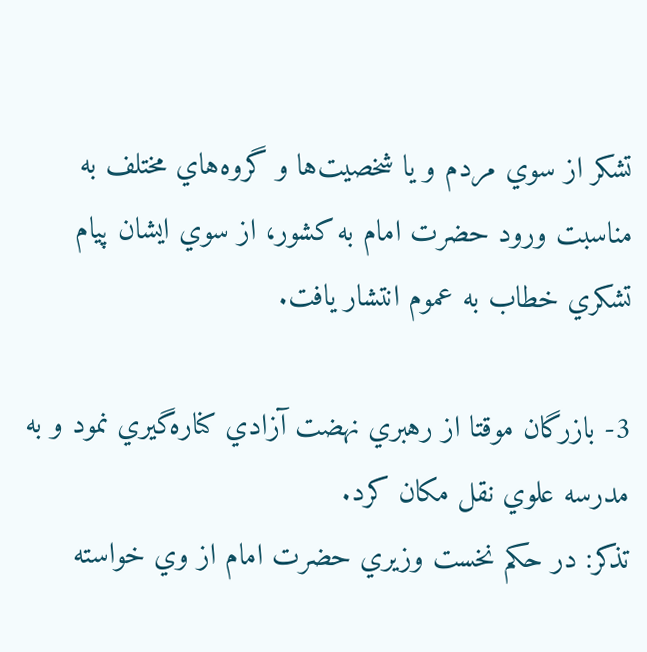تشكر از سوي مردم و يا شخصيت‌ها و گروه‌هاي مختلف به مناسبت ورود حضرت امام به كشور، از سوي ايشان پيام تشكري خطاب به عموم انتشار يافت.

3- بازرگان موقتا از رهبري نهضت آزادي كناره‌گيري نمود و به مدرسه علوي نقل مكان كرد.
تذكر: در حكم نخست وزيري حضرت امام از وي خواسته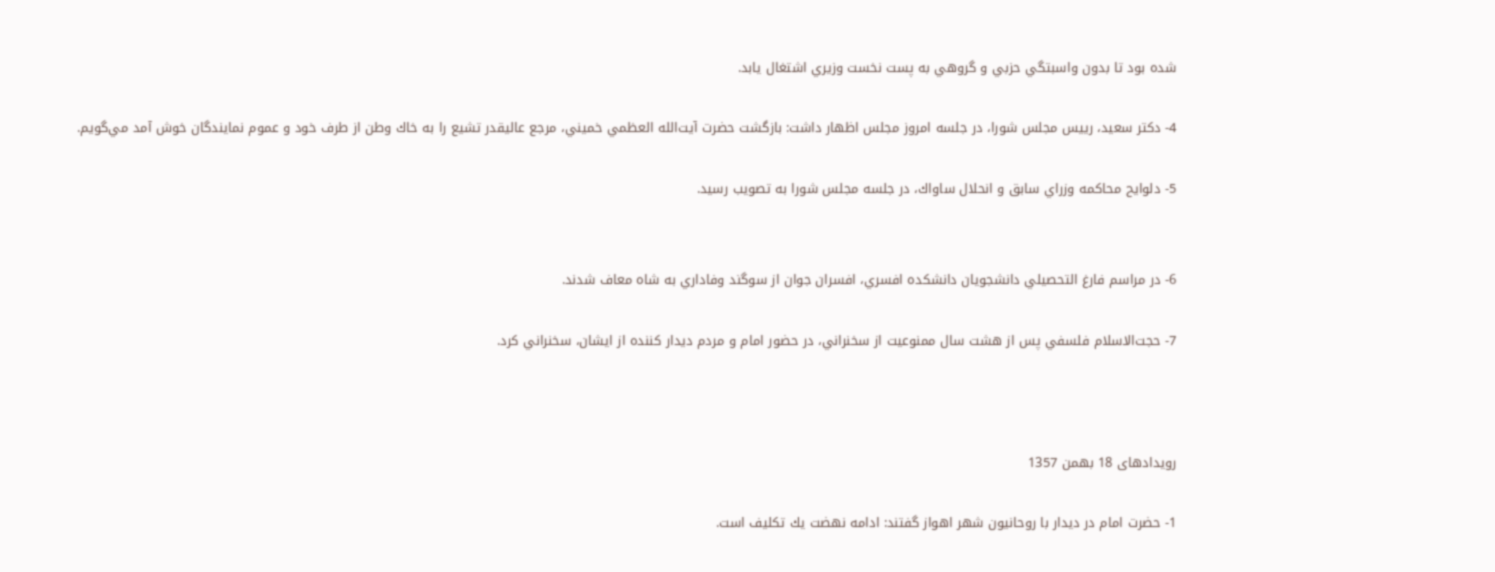شده بود تا بدون واسبتگي حزبي و گروهي به پست نخست وزيري اشتغال يابد.

4- دكتر سعيد، رييس مجلس شورا، در جلسه امروز مجلس اظهار داشت: بازگشت حضرت‌ آيت‌الله العظمي خميني، مرجع عاليقدر تشيع را به خاك وطن از طرف خود و عموم نمايندگان خوش آمد مي‌گويم.

5- دلوايح محاكمه وزراي سابق و انحلال ساواك، در جلسه مجلس شورا به تصويب رسيد.


6- در مراسم فارغ التحصيلي دانشجويان دانشكده افسري، افسران جوان از سوگند وفاداري به شاه معاف شدند.

7- حجت‌الاسلام فلسفي پس از هشت سال ممنوعيت از سخنراني، در حضور امام و مردم ديدار كننده از ايشان، سخنراني كرد.



رویدادهای 18 بهمن 1357

1- حضرت امام در ديدار با روحانيون شهر اهواز گفتند: ادامه نهضت يك تكليف است.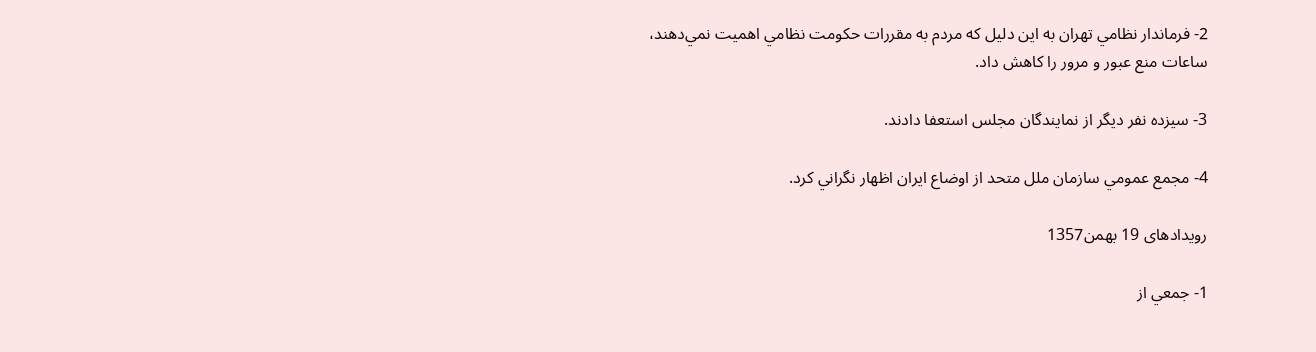2- فرماندار نظامي تهران به اين دليل كه مردم به مقررات حكومت نظامي اهميت نمي‌دهند، ساعات منع عبور و مرور را كاهش داد.

3- سيزده نفر ديگر از نمايندگان مجلس استعفا دادند.

4- مجمع عمومي سازمان ملل متحد از اوضاع ايران اظهار نگراني كرد.

رویدادهای 19 بهمن1357

1- جمعي از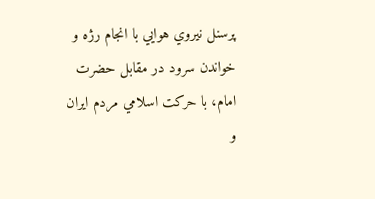پرسنل نيروي هوايي با انجام رژه و خواندن سرود در مقابل حضرت امام، با حركت اسلامي مردم ايران و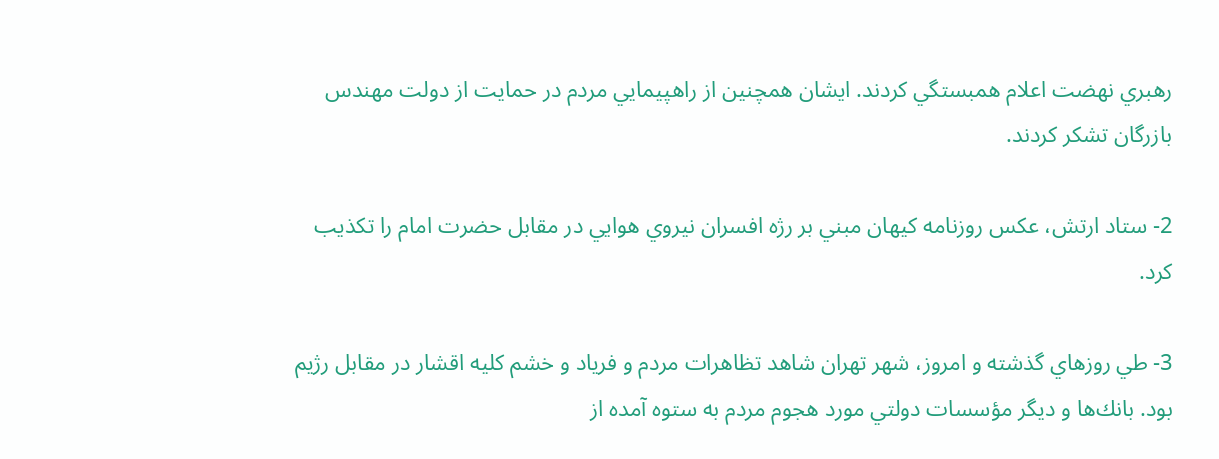رهبري نهضت اعلام همبستگي كردند. ايشان همچنين از راهپيمايي مردم در حمايت از دولت مهندس بازرگان تشكر كردند.

2- ستاد ارتش، عكس روزنامه كيهان مبني بر رژه افسران نيروي هوايي در مقابل حضرت امام را تكذيب كرد.

3- طي روزهاي گذشته و امروز، شهر تهران شاهد تظاهرات مردم و فرياد و خشم كليه اقشار در مقابل رژيم بود. بانك‌ها و ديگر مؤسسات دولتي مورد هجوم مردم به ستوه آمده از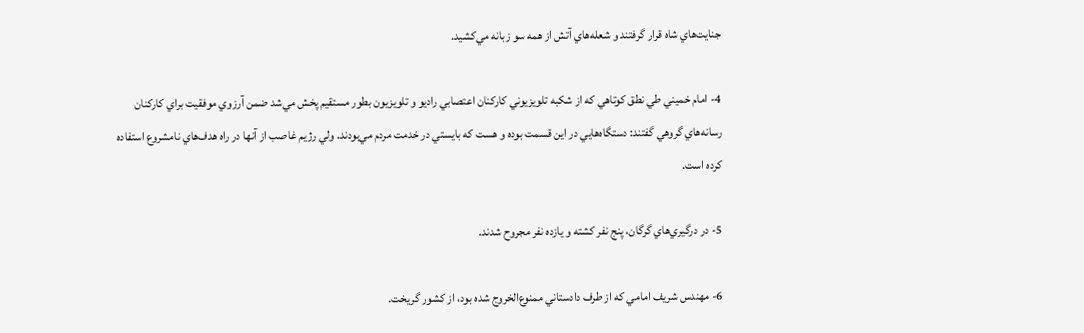جنايت‌هاي شاه قرار گرفتند و شعله‌هاي آتش از همه سو زبانه مي‌كشيد.

4- امام خميني طي نطق كوتاهي كه از شكبه تلويزيوني كاركنان اعتصابي راديو و تلويزيون بطور مستقيم پخش مي‌شد ضمن آرزوي موفقيت براي كاركنان رسانه‌هاي گروهي گفتند: دستگاه‌هايي در اين قسمت بوده و هست كه بايستي در خدمت مردم مي‌بودند. ولي رژيم غاصب از آنها در راه هدف‌هاي نامشروع استفاده كرده است.

5- در درگيري‌هاي گرگان، پنج نفر كشته و يازده نفر مجروح شدند.

6- مهندس شريف امامي كه از طرف دادستاني ممنوع‌الخروج شده بود، از كشور گريخت.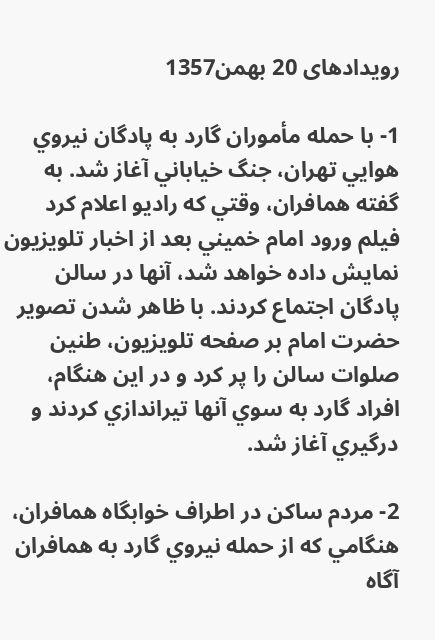رویدادهای 20 بهمن1357

1- با حمله مأموران گارد به پادگان نيروي هوايي تهران، جنگ خياباني آغاز شد. به گفته همافران، وقتي كه راديو اعلام كرد فيلم ورود امام خميني بعد از اخبار تلويزيون نمايش داده خواهد شد، آنها در سالن پادگان اجتماع كردند. با ظاهر شدن تصوير حضرت امام بر صفحه تلويزيون، طنين صلوات سالن را پر كرد و در اين هنگام، افراد گارد به سوي آنها تيراندازي كردند و درگيري آغاز شد.

2- مردم ساكن در اطراف خوابگاه همافران، هنگامي كه از حمله نيروي گارد به همافران آگاه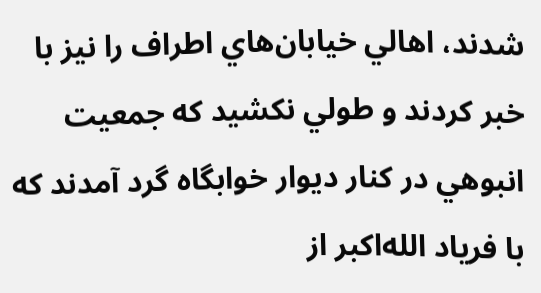شدند، اهالي خيابان‌هاي اطراف را نيز با خبر كردند و طولي نكشيد كه جمعيت انبوهي در كنار ديوار خوابگاه گرد آمدند كه با فرياد الله‌اكبر از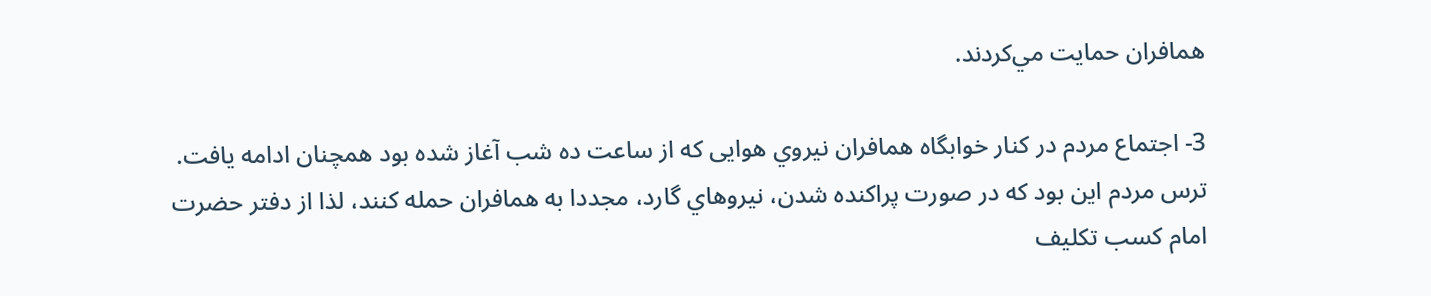همافران حمايت مي‌كردند.

3- اجتماع مردم در كنار خوابگاه همافران نيروي هوايی كه از ساعت ده شب آغاز شده بود همچنان ادامه يافت. ترس مردم اين بود كه در صورت پراكنده شدن، نيروهاي گارد، مجددا به همافران حمله كنند، لذا از دفتر حضرت امام كسب تكليف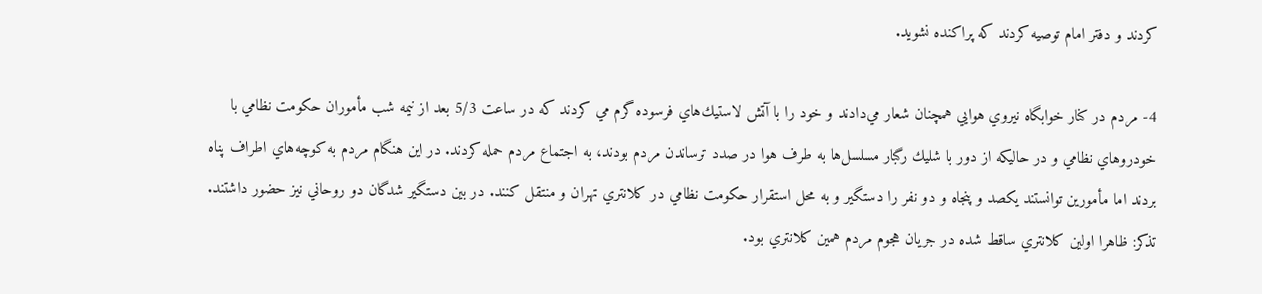كردند و دفتر امام توصيه كردند كه پراكنده نشويد.

4- مردم در كنار خوابگاه نيروي هوايي همچنان شعار مي‌دادند و خود را با آتش لاستيك‌هاي فرسوده گرم مي كردند كه در ساعت 5/3 بعد از نيمه شب مأموران حكومت نظامي با خودروهاي نظامي و در حاليكه از دور با شليك رگبار مسلسل‌ها به طرف هوا در صدد ترساندن مردم بودند، به اجتماع مردم حمله كردند. در اين هنگام مردم به كوچه‌هاي اطراف پناه بردند اما مأمورين توانستند يكصد و پنجاه و دو نفر را دستگير و به محل استقرار حكومت نظامي در كلانتري تهران و منتقل كنند. در بين دستگير شدگان دو روحاني نيز حضور داشتند.
تذكر: ظاهرا اولين كلانتري ساقط شده در جريان هجوم مردم همين كلانتري بود.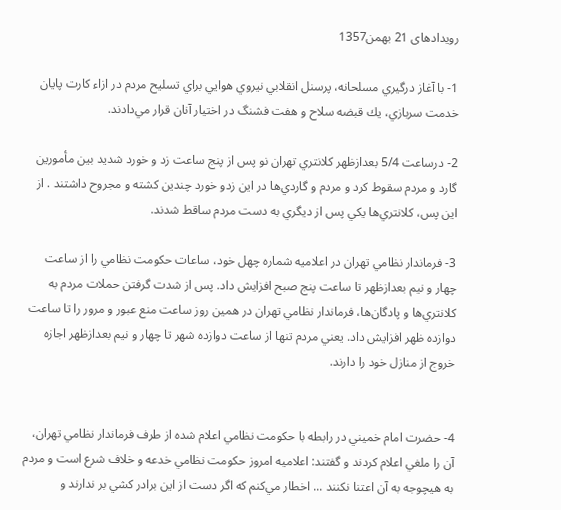رویدادهای 21 بهمن1357

1- با آغاز درگيري مسلحانه، پرسنل انقلابي نيروي هوايي براي تسليح مردم در ازاء كارت پايان خدمت سربازي، يك قبضه سلاح و هفت فشنگ در اختيار آنان قرار مي‌دادند.

2- درساعت 5/4 بعدازظهر كلانتري تهران نو پس از پنج ساعت زد و خورد شديد بين مأمورين گارد و مردم سقوط كرد و مردم و گاردي‌ها در اين زدو خورد چندين كشته و مجروح داشتند . از اين پس، كلانتري‌ها يكي پس از ديگري به دست مردم ساقط شدند.

3- فرماندار نظامي تهران در اعلاميه شماره چهل خود، ساعات حكومت نظامي را از ساعت چهار و نيم بعدازظهر تا ساعت پنج صبح افزايش داد. پس از شدت گرفتن حملات مردم به كلانتري‌ها و پادگان‌ها، فرماندار نظامي تهران در همين روز ساعت منع عبور و مرور را تا ساعت دوازده ظهر افزايش داد. يعني مردم تنها از ساعت دوازده شهر تا چهار و نيم بعدازظهر اجازه خروج از منازل خود را دارند.


4- حضرت امام خميني در رابطه با حكومت نظامي اعلام شده از طرف فرماندار نظامي تهران، آن را ملغي اعلام كردند و گفتند: اعلاميه امروز حكومت نظامي خدعه و خلاف شرع است و مردم به هيچوجه به آن اعتنا نكنند ... اخطار مي‌كنم كه اگر دست از اين برادر کشي بر ندارند و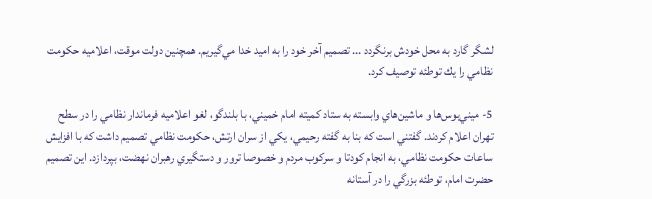لشگر گارد به محل خودش برنگردد ... تصميم آخر خود را به اميد خدا مي‌گيريم. همچنين دولت موقت، اعلاميه حكومت نظامي را یك توطئه توصيف كرد.

5- ميني‌بوس‌ها و ماشين‌هاي وابسته به ستاد كميته امام خميني، با بلندگو، لغو اعلاميه فرماندار نظامي را در سطح تهران اعلام كردند. گفتني است كه بنا به گفته‌ رحيمي، يكي از سران ارتش، حكومت نظامي تصميم داشت كه با افزايش ساعات حكومت نظامي، به انجام كودتا و سركوب مردم و خصوصا ترور و دستگيري رهبران نهضت، بپردازد. اين تصميم حضرت امام، توطئه بزرگي را در آستانه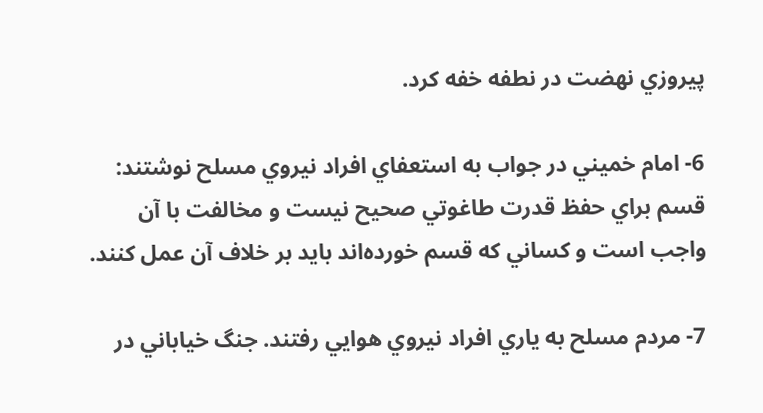پيروزي نهضت در نطفه خفه كرد.

6- امام خميني در جواب به استعفاي افراد نيروي مسلح نوشتند: قسم براي حفظ قدرت طاغوتي صحيح نيست و مخالفت با آن واجب است و كساني كه قسم خورده‌اند بايد بر خلاف آن عمل كنند.

7- مردم مسلح به ياري افراد نيروي هوايي رفتند. جنگ خياباني در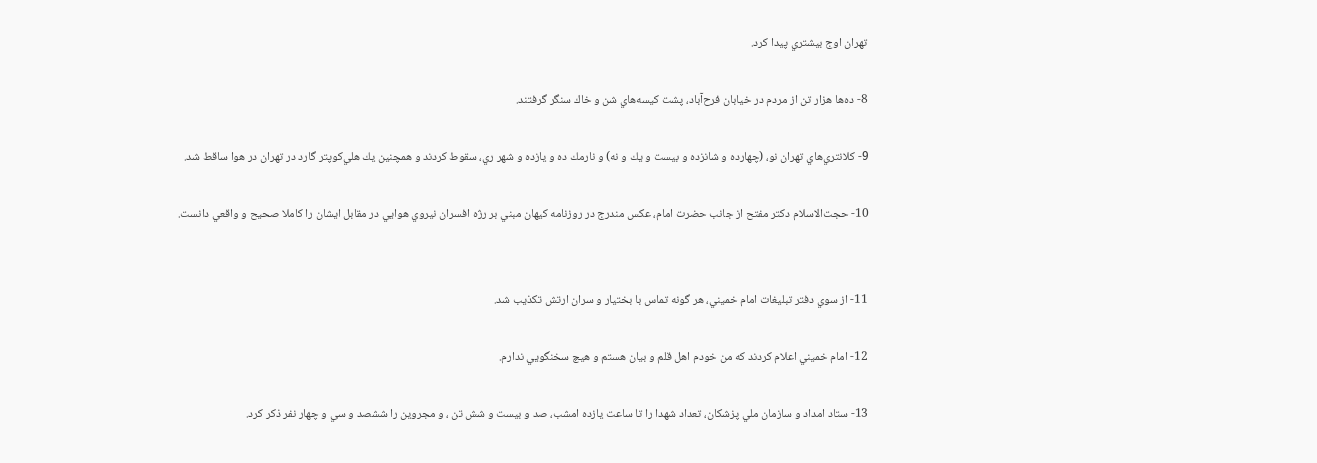تهران اوج بيشتري پيدا كرد.

8- ده‌ها هزار تن از مردم در خيابان فرح‌آباد، پشت كيسه‌هاي شن و خاك سنگر گرفتند.

9- كلانتري‌هاي تهران نو، (چهارده و شانزده و بيست و يك و نه) و نارمك ده و يازده و شهر ري، سقوط كردند و همچنين يك هلي‌كوپتر گارد در تهران در هوا ساقط شد.

10- حجت‌الاسلام دكتر مفتح از جانب حضرت امام، عكس مندرج در روزنامه كيهان مبني بر رژه افسران نيروي هوايي در مقابل ايشان را كاملا صحيح و واقعي دانست.


11- از سوي دفتر تبليغات امام خميني، هر گونه تماس با بختيار و سران ارتش تكذيب شد.

12- امام خميني اعلام كردند كه من خودم اهل قلم و بيان هستم و هيچ سخنگويي ندارم.

13- ستاد امداد و سازمان ملي پزشكان، تعداد شهدا را تا ساعت يازده امشب، صد و بيست و شش تن ، و مجروين را ششصد و سي و چهار نفر ذكر كرد.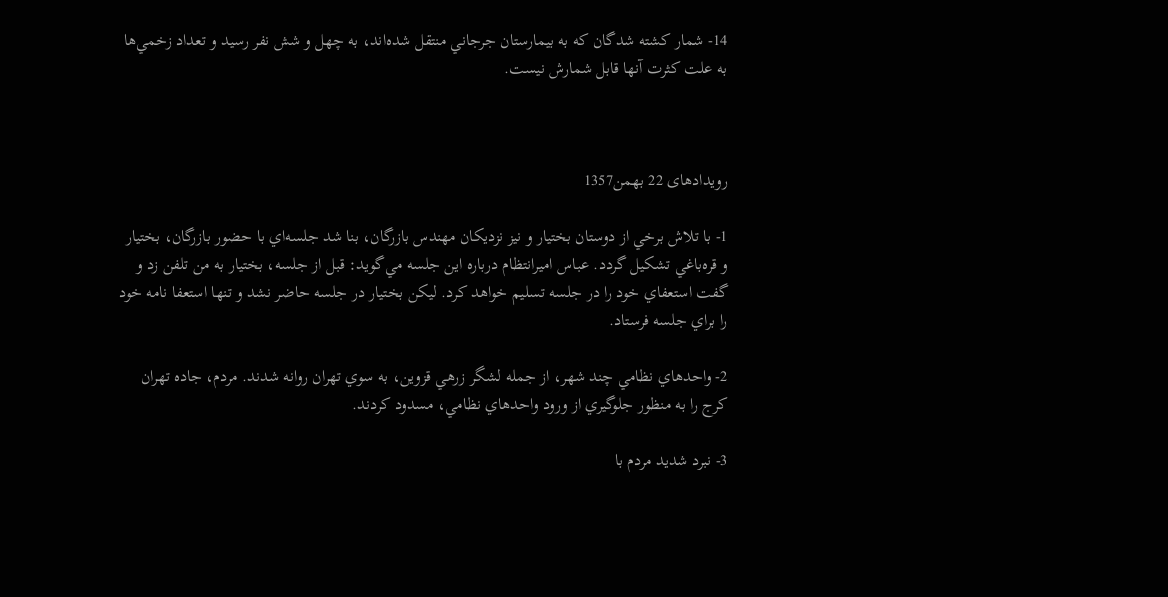14- شمار كشته شدگان كه به بيمارستان جرجاني منتقل شده‌اند، به چهل و شش نفر رسيد و تعداد زخمي‌ها به علت كثرت آنها قابل شمارش نيست.



رویدادهای 22 بهمن1357

1- با تلاش برخي از دوستان بختيار و نيز نزديكان مهندس بازرگان، بنا شد جلسه‌اي با حضور بازرگان، بختيار و قره‌باغي تشكيل گردد. عباس اميرانتظام درباره اين جلسه مي‌گويد: قبل از جلسه، بختيار به من تلفن زد و گفت استعفاي خود را در جلسه تسليم خواهد كرد. ليكن بختيار در جلسه حاضر نشد و تنها استعفا نامه خود را براي جلسه فرستاد.

2- واحدهاي نظامي چند شهر، از جمله لشگر زرهي قزوين، به سوي تهران روانه شدند. مردم، جاده تهران كرج را به منظور جلوگيري از ورود واحدهاي نظامي، مسدود كردند.

3- نبرد شديد مردم با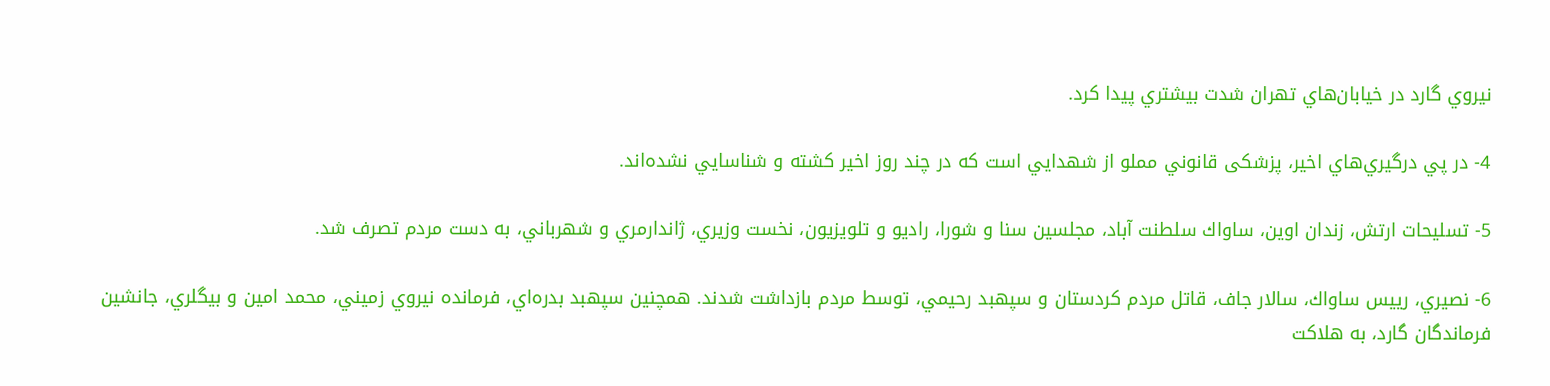نيروي گارد در خيابان‌هاي تهران شدت بيشتري پيدا كرد.

4- در پي درگيري‌هاي اخير، پزشكی قانوني مملو از شهدايي است كه در چند روز اخير كشته و شناسايي نشده‌اند.

5- تسليحات ارتش، زندان اوين، ساواك سلطنت آباد، مجلسين سنا و شورا،‌ راديو و تلويزيون، نخست وزيري، ژاندارمري و شهرباني، به دست مردم تصرف شد.

6- نصيري، رييس ساواك، سالار جاف، قاتل مردم كردستان و سپهبد رحيمي، توسط مردم بازداشت شدند. همچنين سپهبد بدره‌اي، فرمانده نيروي زميني، محمد امين و بيگلري، جانشين فرماندگان گارد، به هلاكت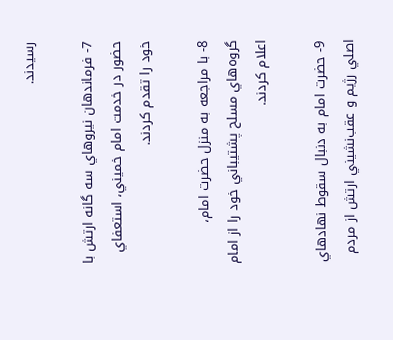رسيدند.

7- فرماندهان نيروهاي سه گانه ارتش با حضور در خدمت امام خميني، استعفاي خود را تقدم كردند.

8- با مراجعه به منزل حضرت امام، گروه‌هاي مسلح پشتيباني خود را از امام اعلام كردند.

9- حضرت امام به دنبال سقوط نهادهاي اصلي رژيم و عقب‌نشيني ارتش از مردم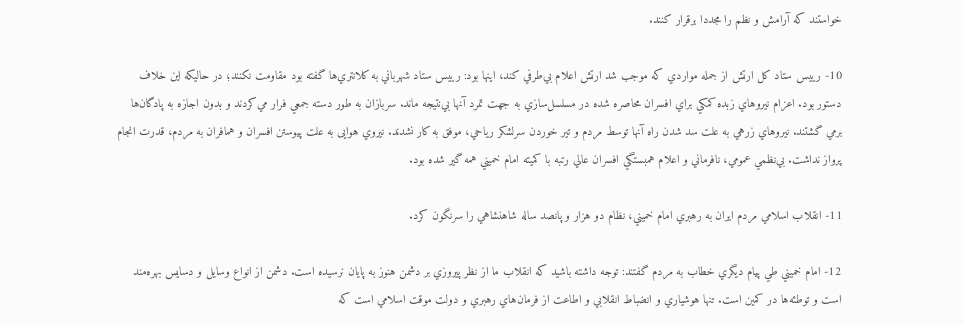خواستند كه آرامش و نظم را مجددا برقرار كنند.

10- رييس ستاد كل ارتش از جمله مواردي كه موجب شد ارتش اعلام بي‌طرفي كند، اينها بود: رييس ستاد شهرباني به كلانتري‌ها گفته بود مقاومت نكنند؛ در حاليكه اين خلاف دستور بود. اعزام نيروهاي زبده كمكي براي افسران محاصره شده در مسلسل‌سازي به جهت تمرد آنها بي‌نتيجه ماند. سربازان به طور دسته جمعي فرار مي‌كردند و بدون اجازه به پادگان‌ها بر‌مي گشتند. نيروهاي زرهي به علت سد شدن راه آنها توسط مردم و تير خوردن سرلشكر رياحي، موفق به كار نشدند. نيروي هوایی به علت پیوستن افسران و همافران به مردم، قدرت انجام پرواز نداشت. بي‌نظمي عمومي، نافرماني و اعلام همبستگي افسران عالي رتبه با كميته امام خميني همه گير شده بود.

11- انقلاب اسلامي مردم ايران به رهبري امام خميني، نظام دو هزار و پانصد ساله شاهنشاهي را سرنگون كرد.

12- امام خميني طي پيام ديگري خطاب به مردم گفتند: توجه داشته باشيد كه انقلاب ما از نظر پيروزي بر دشمن هنوز به پايان نرسيده است. دشمن از انواع وسايل و دسايس بهره‌مند است و توطئه‌ها در كمين است. تنها هوشياري و انضباط انقلابي و اطاعت از فرمان‌هاي رهبري و دولت موقت اسلامي است كه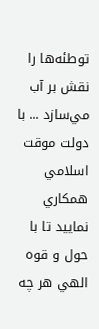توطئه‌ها را نقش بر آب مي‌سازد ... با دولت موقت اسلامي همكاري نماييد تا با حول و قوه الهي هر چه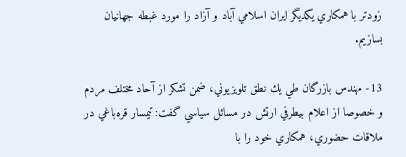زودتر با همكاري يكديگر ايران اسلامي آباد و آزاد را مورد غبطه جهانيان بسازيم.

13- مهندس بازرگان طي يك نطق تلويزيوني، ضمن تشكر از آحاد مختلف مردم و خصوصا از اعلام بيطرفي ارتش در مسائل سياسي گفت: تيمسار قره‌باغي در ملاقات حضوري، همكاري خود را با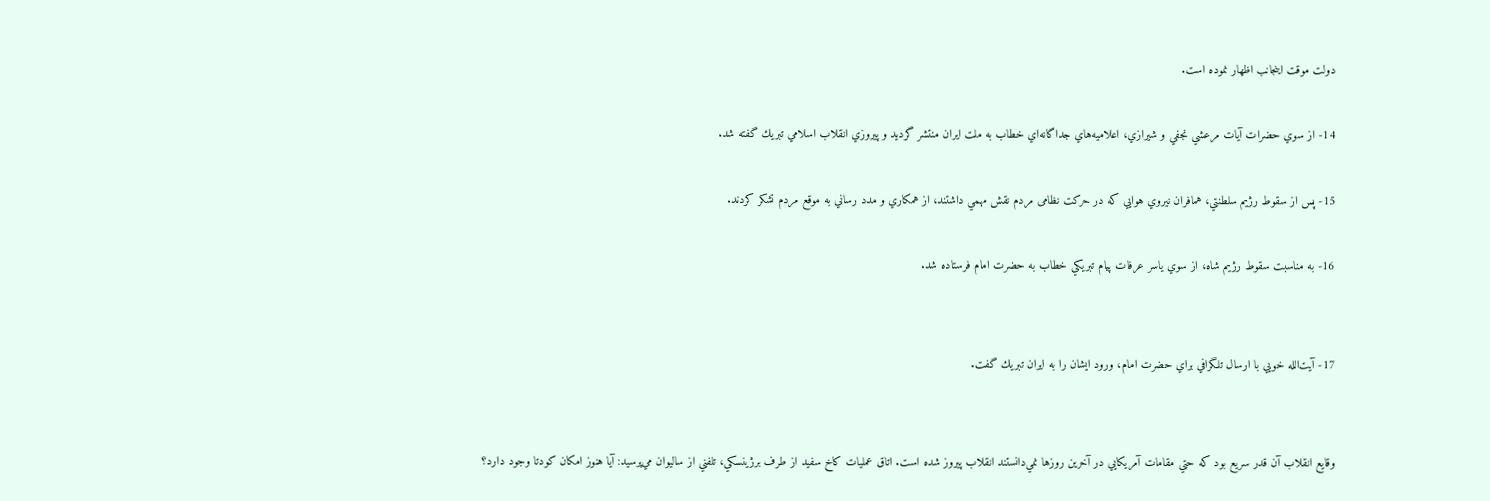دولت موقت اينجانب اظهار نموده است.

14- از سوي حضرات آيات مرعشي نجفي و شيرازي، اعلاميه‌هاي جداگانه‌اي خطاب به ملت ايران منتشر گرديد و پيروزي انقلاب اسلامي تبريك گفته شد.

15- پس از سقوط رژيم سلطنتي، همافران نيروي هوايي كه در حركت نظامی مردم نقش مهمي داشتند‌، از همكاري و مدد رساني به موقع مردم تشكر كردند.

16- به مناسبت سقوط رژيم شاه، از سوي ياسر عرفات پيام تبريكي خطاب به حضرت امام فرستاده شد.


17- آيت‌الله خويي با ارسال تلگرافي براي حضرت امام، ورود ايشان را به ايران تبريك گفت.


وقايع انقلاب آن قدر سريع بود كه حتي مقامات آمريكايي در آخرين روزها نمي‌دانستند انقلاب پيروز شده است. اتاق عمليات كاخ سفيد از طرف برژينسكي، تلفني از ساليوان مي‌پرسيد: آيا هنوز امکان كودتا وجود دارد؟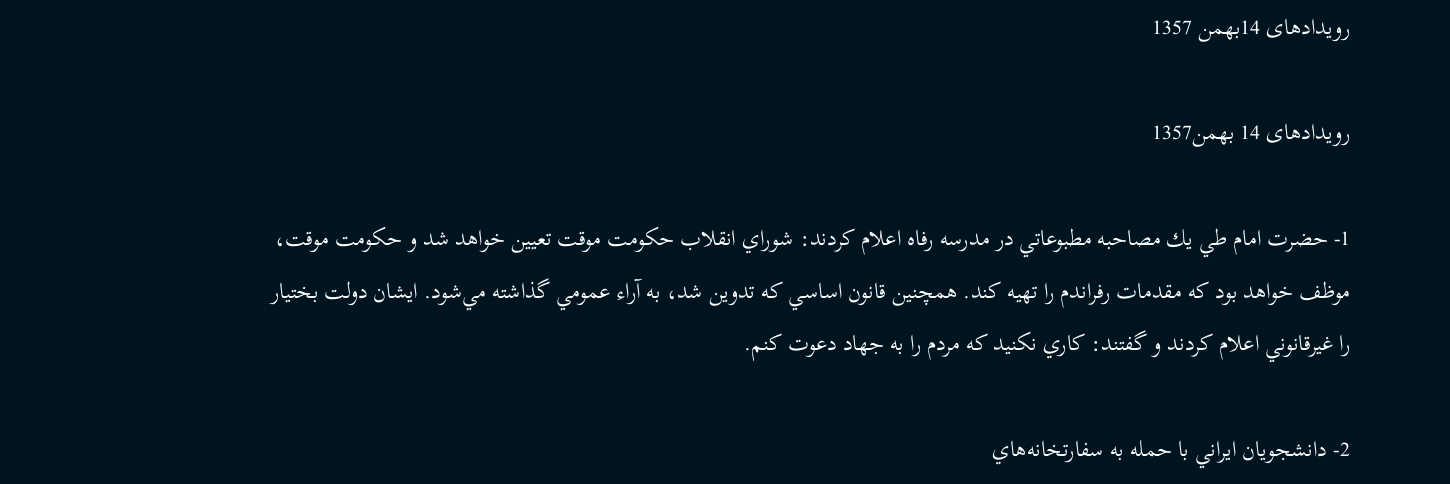رویدادهای 14بهمن 1357

رویدادهای 14 بهمن1357

1- حضرت امام طي يك مصاحبه مطبوعاتي در مدرسه رفاه اعلام كردند: شوراي انقلاب حكومت موقت تعيين خواهد شد و حكومت موقت، موظف خواهد بود كه مقدمات رفراندم را تهيه كند. همچنين قانون اساسي كه تدوين شد، به آراء عمومي گذاشته مي‌شود. ايشان دولت بختيار را غيرقانوني اعلام كردند و گفتند: كاري نكنيد كه مردم را به جهاد دعوت كنم.

2- دانشجويان ايراني با حمله به سفارتخانه‌هاي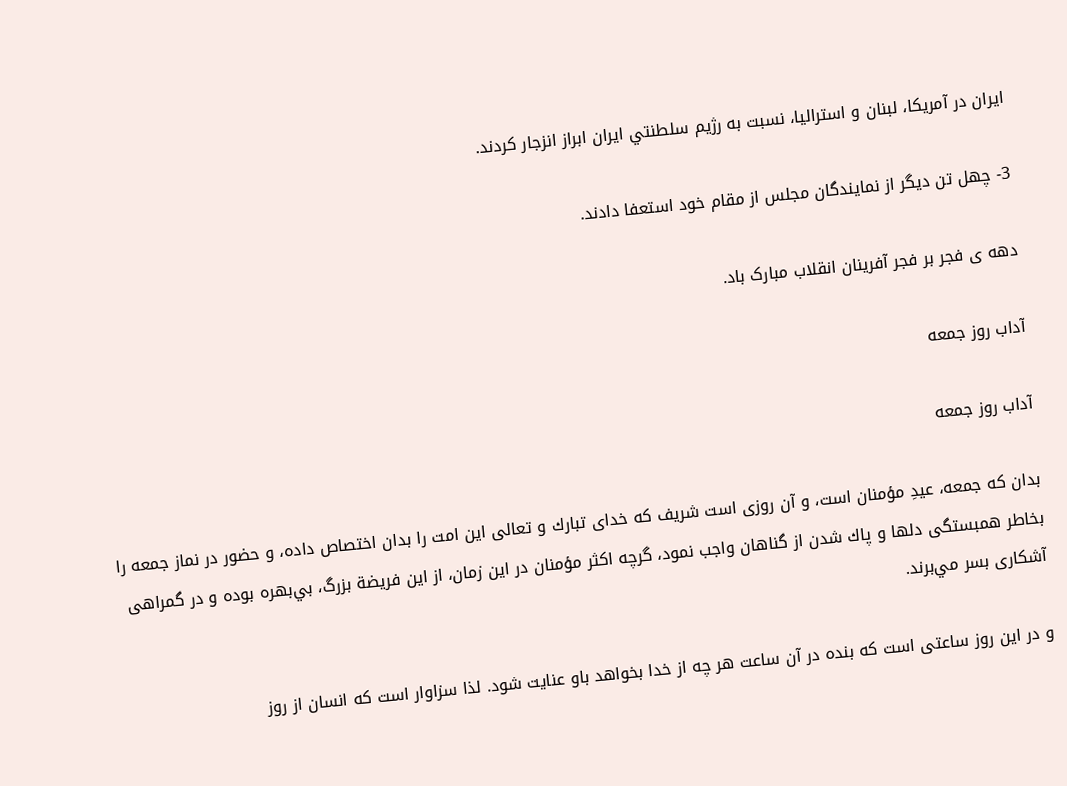ايران در آمريكا، لبنان و استراليا، نسبت به رژيم سلطنتي ايران ابراز انزجار كردند.

3- چهل تن ديگر از نمايندگان مجلس از مقام خود استعفا دادند.

دهه ی فجر بر فجر آفرینان انقلاب مبارک باد.

آداب روز جمعه

آداب روز جمعه

بدان كه جمعه، عيدِ مؤمنان است، و آن روزى است شريف كه خداى تبارك و تعالى اين امت را بدان اختصاص داده، و حضور در نماز جمعه را بخاطر همبستگى دلها و پاك شدن از گناهان واجب نمود، گرچه اكثر مؤمنان در اين زمان، از اين فريضة بزرگ، بي‌بهره بوده و در گمراهى آشكارى بسر مي‌برند.

و در اين روز ساعتى است كه بنده در آن ساعت هر چه از خدا بخواهد باو عنايت شود. لذا سزاوار است كه انسان از روز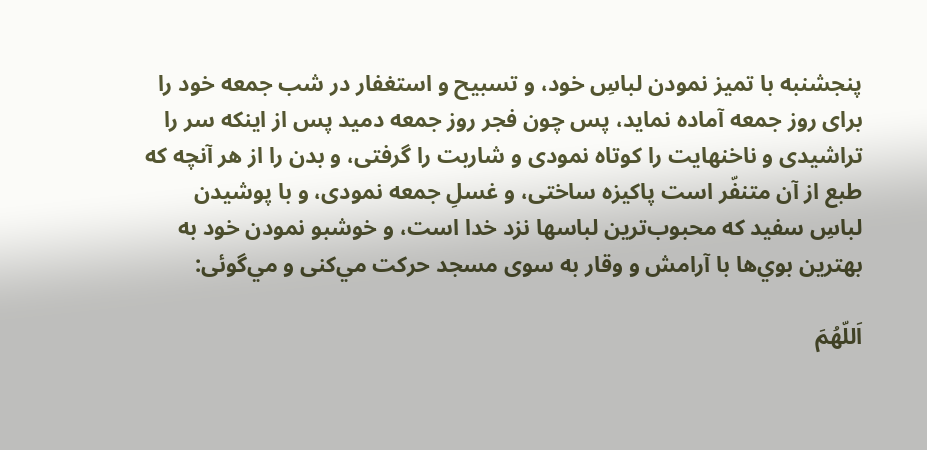پنجشنبه با تميز نمودن لباسِ خود، و تسبيح و استغفار در شب جمعه خود را براى روز جمعه آماده نمايد، پس چون فجر روز جمعه دميد پس از اينكه سر را تراشيدى و ناخنهايت را كوتاه نمودى و شاربت را گرفتى، و بدن را از هر آنچه كه طبع از آن متنفّر است پاكيزه ساختى، و غسلِ جمعه نمودى، و با پوشيدن لباسِ سفيد كه محبوب‌ترين لباسها نزد خدا است، و خوشبو نمودن خود به بهترين بوي‌ها با آرامش و وقار به سوى مسجد حركت مي‌كنى و مي‌گوئى:

اَللّهُمَ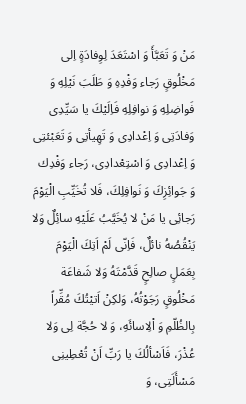مَنْ وَ تَعَبَّأَ وَ اسْتَعَدَ لِوِفادَةٍ اِلى مَخْلُوقٍ رَجاء وَفْدِهِ وَ طَلَبَ نَيْلِهِ وَ فَواضِلِهِ وَ نوافِلِهِ فَاِلَيْكَ يا سَيِّدِى وَفادَتِى وَ اِعْدادِى وَ تَهِيأتِى وَ تَعَبْئتِى وَ اِعْدادِى وَ اسْتِعْدادِى، رَجاء وَفْدِك وَ جَوائِزِكَ وَ نَوافِلِكَ، فَلا تُخَيِّبِ الْيَوْمَ رَجائِى يا مَنْ لا يُخَيَّبُ عَلَيْهِ سائِلٌ وَلا يَنْقُصُهُ نائلٌ، فَاِنّى لَمْ اَتِكَ الْيَوْمَ بِعَمَلٍ صالِحٍ قَدَّمْتَهُ وَلا شَفاعَة مَخْلُوقٍ رَجَوْتُهُ، وَلكِنْ اَتيْتُكَ مُقِّراً بِالظُلّمِ وَ اْلِاسائَهِ، وَ لا حُجَّة لِى وَلا عُذْرَ، فَاَسْألُكَ يا رَبِّ اَنْ تُعْطِينِى مَسْأَلَتِى، وَ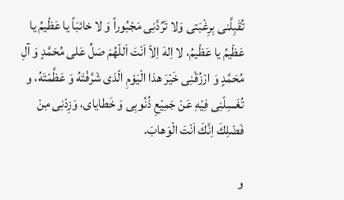تُقَبِلَّنى بِرِغْبَتى وَلا تَرٌدَّنِى مَجْبُوراً وَ لا خائبَاً يا عَظْيمُ يا عَظْيمُ يا عَظْيمُ، لا اِلهَ اِلاّ اَنْتَ اَللّهُمَ صَلِّ عَلى مُحَمَّدٍ وَ آلِ مُحَمَّدٍ وَ ارْزُقْنِى خَيْرَ هذا الْيَوْمِ الّذى شَرَّفْتَهُ وَ عَظَّمْتَهُ، و تُغَسِلّنِى فِيْهِ عَنْ جَمِيْعِ ذُنُوبِى وَ خَطاياى، وَزِدْنِى مِنْ فَضْلِكَ اِنَّكَ اَنْتَ الْوَهابَ.

و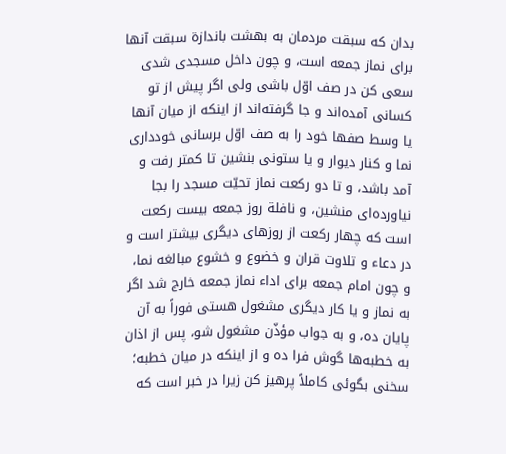بدان كه سبقت مردمان به بهشت باندازة سبقت آنها براى نماز جمعه است، و چون داخل مسجدى شدى سعى كن در صف اوّل باشى ولى اگر پيش از تو كسانى آمده‌اند و جا گرفته‌اند از اينكه از ميان آنها يا وسط صفها خود را به صف اوّل برسانى خوددارى نما و كنار ديوار و يا ستونى بنشين تا كمتر رفت و آمد باشد، و تا دو ركعت نماز تحيّت مسجد را بجا نياورده‌اى منشين، و نافلة روز جمعه بيست ركعت است كه چهار ركعت از روزهاى ديگرى بيشتر است و در دعاء و تلاوت قران و خضوع و خشوع مبالغه نما، و چون امام جمعه براى اداء نماز جمعه خارج شد اگر به نماز و يا كار ديگرى مشغول هستى فوراً به آن پايان ده، و به جواب مؤذّن مشغول شو، پس از اذان به خطبه‌ها گوش فرا ده و از اينكه در ميان خطبه؛ سخنى بگوئى كاملاً پرهيز كن زيرا در خبر است كه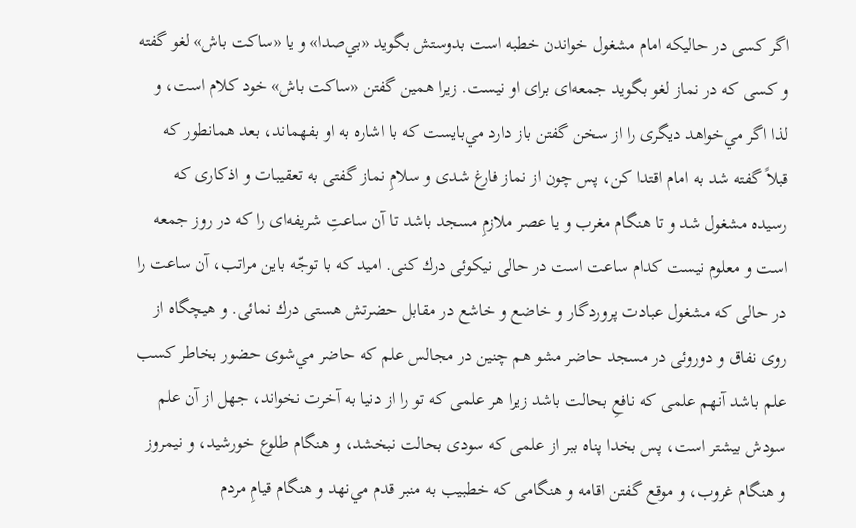اگر كسى در حاليكه امام مشغول خواندن خطبه است بدوستش بگويد «بي‌صدا» و يا «ساكت باش» لغو گفته و كسى كه در نماز لغو بگويد جمعه‌اى براى او نيست. زيرا همين گفتن «ساكت باش» خود كلام است، و لذا اگر مي‌خواهد ديگرى را از سخن گفتن باز دارد مي‌بايست كه با اشاره به او بفهماند، بعد همانطور كه قبلاً گفته شد به امام اقتدا كن، پس چون از نماز فارغ شدى و سلامِ نماز گفتى به تعقيبات و اذكارى كه رسيده مشغول شد و تا هنگام مغرب و يا عصر ملازمِ مسجد باشد تا آن ساعتِ شريفه‌اى را كه در روز جمعه است و معلوم نيست كدام ساعت است در حالى نيكوئى درك كنى. اميد كه با توجّه باين مراتب، آن ساعت را در حالى كه مشغول عبادت پروردگار و خاضع و خاشع در مقابل حضرتش هستى درك نمائى. و هيچگاه از روى نفاق و دوروئى در مسجد حاضر مشو هم چنين در مجالس علم كه حاضر مي‌شوى حضور بخاطر كسب علم باشد آنهم علمى كه نافعِ بحالت باشد زيرا هر علمى كه تو را از دنيا به آخرت نخواند، جهل از آن علم سودش بيشتر است، پس بخدا پناه ببر از علمى كه سودى بحالت نبخشد، و هنگام طلوع خورشيد، و نيمروز و هنگام غروب، و موقع گفتن اقامه و هنگامى كه خطبيب به منبر قدم مي‌نهد و هنگام قيامِ مردم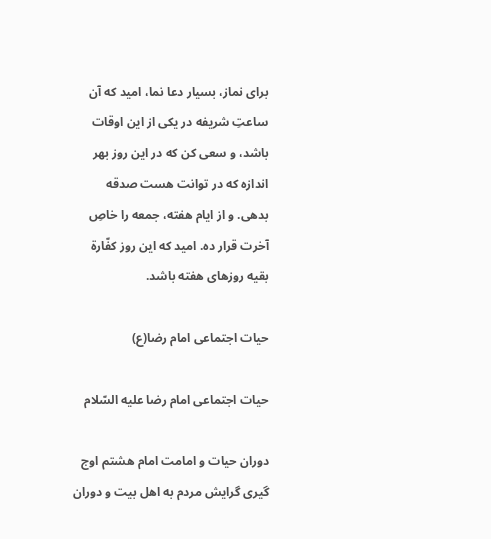براى نماز، بسيار دعا نما، اميد كه آن ساعتِ شريفه در يكى از اين اوقات باشد، و سعى كن كه در اين روز بهر اندازه كه در توانت هست صدقه بدهى. و از ايام هفته، جمعه را خاصِ آخرت قرار ده. اميد كه اين روز كفّارة بقيه روزهاى هفته باشد.

حیات اجتماعی امام رضا(ع)

حيات اجتماعى امام رضا عليه السّلام

دوران حيات و امامت امام هشتم اوج گيرى گرايش مردم به اهل بيت و دوران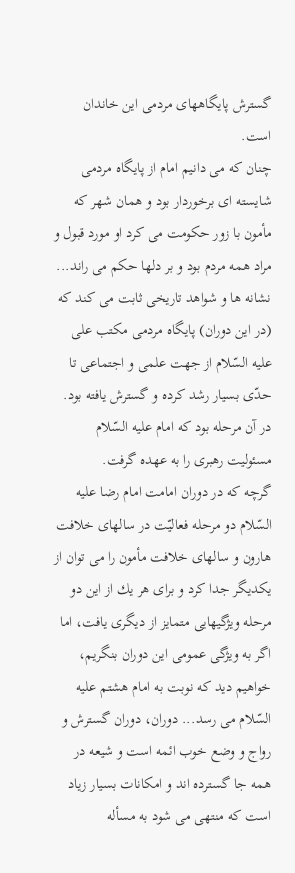گسترش پايگاههاى مردمى اين خاندان است.
چنان كه مى دانيم امام از پايگاه مردمى شايسته اى برخوردار بود و همان شهر كه مأمون با زور حكومت مى كرد او مورد قبول و مراد همه مردم بود و بر دلها حكم مى راند... نشانه ها و شواهد تاريخى ثابت مى كند كه (در اين دوران) پايگاه مردمى مكتب على عليه السّلام از جهت علمى و اجتماعى تا حدّى بسيار رشد كرده و گسترش يافته بود. در آن مرحله بود كه امام عليه السّلام مسئوليت رهبرى را به عهده گرفت.
گرچه كه در دوران امامت امام رضا عليه السّلام دو مرحله فعاليّت در سالهاى خلافت هارون و سالهاى خلافت مأمون را مى توان از يكديگر جدا كرد و براى هر يك از اين دو مرحله ويژگيهايى متمايز از ديگرى يافت، اما اگر به ويژگى عمومى اين دوران بنگريم، خواهيم ديد كه نوبت به امام هشتم عليه السّلام مى رسد... دوران، دوران گسترش و رواج و وضع خوب ائمه است و شيعه در همه جا گسترده اند و امكانات بسيار زياد است كه منتهى مى شود به مسأله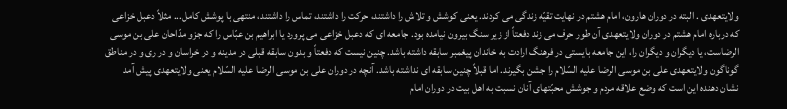ولايتعهدى . البته در دوران هارون، امام هشتم در نهايت تقيّه زندگى مى كردند. يعنى كوشش و تلاش را داشتند، حركت را داشتند، تماس را داشتند، منتهى با پوشش كامل... مثلاً دعبل خزاعى كه درباره امام هشتم در دوران ولايتعهدى آن طور حرف مى زند دفعتاً از زير سنگ بيرون نيامده بود. جامعه اى كه دعبل خزاعى مى پرورد يا ابراهيم بن عبّاس را كه جزو مدّاحان على بن موسى الرضاست، يا ديگران و ديگران را، اين جامعه بايستى در فرهنگ ارادت به خاندان پيغمبر سابقه داشته باشد. چنين نيست كه دفعتاً و بدون سابقه قبلى در مدينه و در خراسان و در رى و در مناطق گوناگون ولايتعهدى على بن موسى الرضا عليه السّلام را جشن بگيرند. اما قبلاً چنين سابقه اى نداشته باشد. آنچه در دوران على بن موسى الرضا عليه السّلام يعنى ولايتعهدى پيش آمد نشان دهنده اين است كه وضع علاقه مردم و جوشش محبّتهاى آنان نسبت به اهل بيت در دوران امام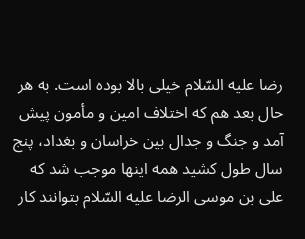رضا عليه السّلام خيلى بالا بوده است. به هر حال بعد هم كه اختلاف امين و مأمون پيش آمد و جنگ و جدال بين خراسان و بغداد، پنج سال طول كشيد همه اينها موجب شد كه على بن موسى الرضا عليه السّلام بتوانند كار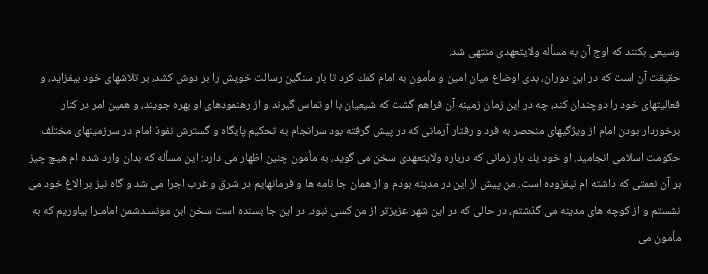وسيعى بكنند كه اوج آن به مسأله ولايتعهدى منتهى شد.
حقيقت آن است كه در اين دوران، بدى اوضاع ميان امين و مأمون به امام كمك كرد تا بار سنگين رسالت خويش را بر دوش كشد، بر تلاشهاى خود بيفزايد، و فعاليتهاى خود را دوچندان كند، چه در اين زمان زمينه آن فراهم گشت كه شيعيان با او تماس گيرند و از رهنمودهاى او بهره جويند، و همين امر در كنار برخوردار بودن امام از ويژگيهاى منحصر به فرد و رفتار آرمانى كه در پيش گرفته بود سرانجام به تحكيم پايگاه و گسترش نفوذ امام در سرزمينهاى مختلف حكومت اسلامى انجاميد. او خود يك بار زمانى كه درباره ولايتعهدى سخن مى گويد، به مأمون چنين اظهار مى دارد: اين مسأله كه بدان وارد شده ام هيچ چيز بر آن نعمتى كه داشته ام نيفزوده است. من پيش از اين در مدينه بودم و از همان جا نامه ها و فرمانهايم در شرق و غرب اجرا مى شد و گاه نيز بر الاغ خود مى نشستم و از كوچه هاى مدينه مى گذشتم، در حالى كه در اين شهر عزيزتر از من كسى نبود. در اين جا بسنده است سخن ابن مونسـدشمن امامـرا بياوريم كه به مأمون مى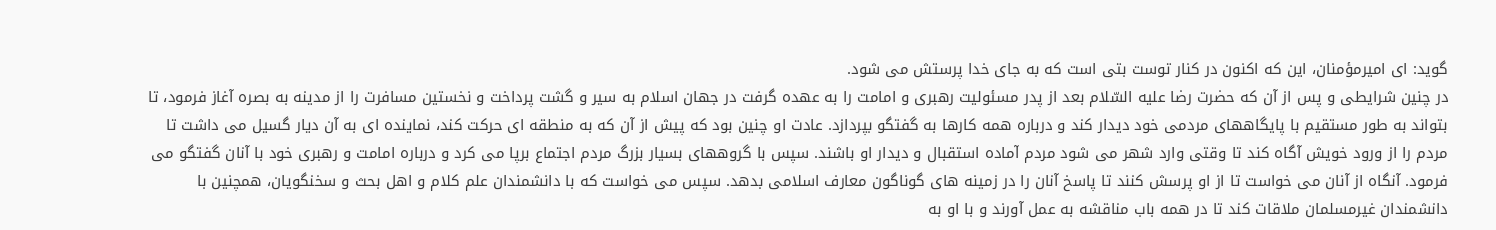گويد: اى اميرمؤمنان، اين كه اكنون در كنار توست بتى است كه به جاى خدا پرستش مى شود.
در چنين شرايطى و پس از آن كه حضرت رضا عليه السّلام بعد از پدر مسئوليت رهبرى و امامت را به عهده گرفت در جهان اسلام به سير و گشت پرداخت و نخستين مسافرت را از مدينه به بصره آغاز فرمود، تا بتواند به طور مستقيم با پايگاههاى مردمى خود ديدار كند و درباره همه كارها به گفتگو بپردازد. عادت او چنين بود كه پيش از آن كه به منطقه اى حركت كند، نماينده اى به آن ديار گسيل مى داشت تا مردم را از ورود خويش آگاه كند تا وقتى وارد شهر مى شود مردم آماده استقبال و ديدار او باشند. سپس با گروههاى بسيار بزرگ مردم اجتماع برپا مى كرد و درباره امامت و رهبرى خود با آنان گفتگو مى فرمود. آنگاه از آنان مى خواست تا از او پرسش كنند تا پاسخ آنان را در زمينه هاى گوناگون معارف اسلامى بدهد. سپس مى خواست كه با دانشمندان علم كلام و اهل بحث و سخنگويان، همچنين با دانشمندان غيرمسلمان ملاقات كند تا در همه باب مناقشه به عمل آورند و با او به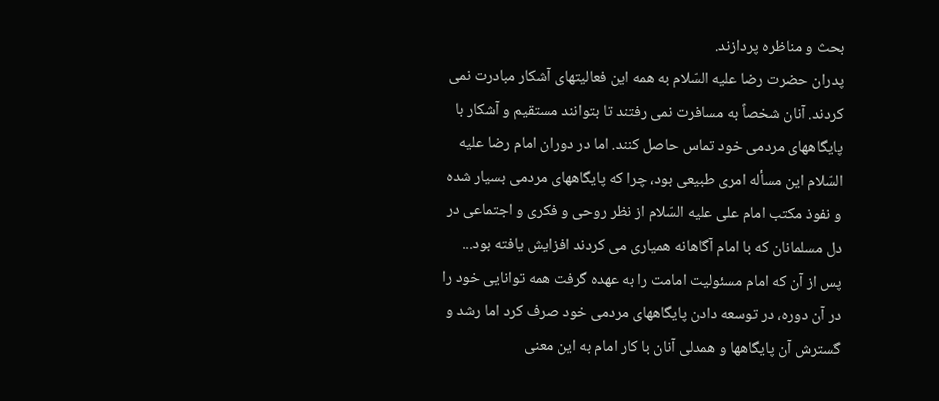بحث و مناظره پردازند.
پدران حضرت رضا عليه السّلام به همه اين فعاليتهاى آشكار مبادرت نمى كردند. آنان شخصاً به مسافرت نمى رفتند تا بتوانند مستقيم و آشكار با پايگاههاى مردمى خود تماس حاصل كنند. اما در دوران امام رضا عليه السّلام اين مسأله امرى طبيعى بود، چرا كه پايگاههاى مردمى بسيار شده و نفوذ مكتب امام على عليه السّلام از نظر روحى و فكرى و اجتماعى در دل مسلمانان كه با امام آگاهانه هميارى مى كردند افزايش يافته بود...
پس از آن كه امام مسئوليت امامت را به عهده گرفت همه توانايى خود را در آن دوره، در توسعه دادن پايگاههاى مردمى خود صرف كرد اما رشد و گسترش آن پايگاهها و همدلى آنان با كار امام به اين معنى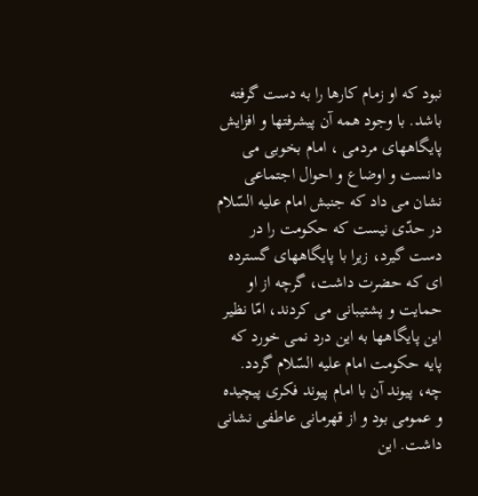نبود كه او زمام كارها را به دست گرفته باشد. با وجود همه آن پيشرفتها و افزايش پايگاههاى مردمى ، امام بخوبى مى دانست و اوضاع و احوال اجتماعى نشان مى داد كه جنبش امام عليه السّلام در حدّى نيست كه حكومت را در دست گيرد، زيرا با پايگاههاى گسترده اى كه حضرت داشت، گرچه از او حمايت و پشتيبانى مى كردند، امّا نظير اين پايگاهها به اين درد نمى خورد كه پايه حكومت امام عليه السّلام گردد. چه، پيوند آن با امام پيوند فكرى پيچيده و عمومى بود و از قهرمانى عاطفى نشانى داشت. اين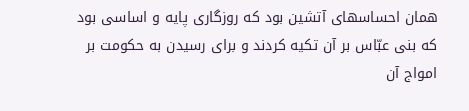همان احساسهاى آتشين بود كه روزگارى پايه و اساسى بود كه بنى عبّاس بر آن تكيه كردند و براى رسيدن به حكومت بر امواج آن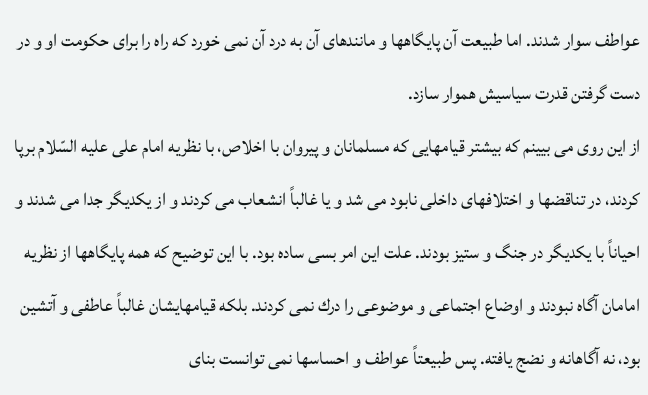عواطف سوار شدند. اما طبيعت آن پايگاهها و مانندهاى آن به درد آن نمى خورد كه راه را براى حكومت او و در دست گرفتن قدرت سياسيش هموار سازد.
از اين روى مى بيينم كه بيشتر قيامهايى كه مسلمانان و پيروان با اخلاص، با نظريه امام على عليه السّلام برپا كردند، در تناقضها و اختلافهاى داخلى نابود مى شد و يا غالباً انشعاب مى كردند و از يكديگر جدا مى شدند و احياناً با يكديگر در جنگ و ستيز بودند. علت اين امر بسى ساده بود. با اين توضيح كه همه پايگاهها از نظريه امامان آگاه نبودند و اوضاع اجتماعى و موضوعى را درك نمى كردند. بلكه قيامهايشان غالباً عاطفى و آتشين بود، نه آگاهانه و نضج يافته. پس طبيعتاً عواطف و احساسها نمى توانست بناى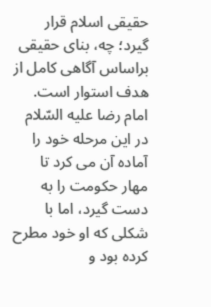حقيقى اسلام قرار گيرد؛ چه، بناى حقيقى براساس آگاهى كامل از هدف استوار است.
امام رضا عليه السّلام در اين مرحله خود را آماده آن مى كرد تا مهار حكومت را به دست گيرد، اما با شكلى كه او خود مطرح كرده بود و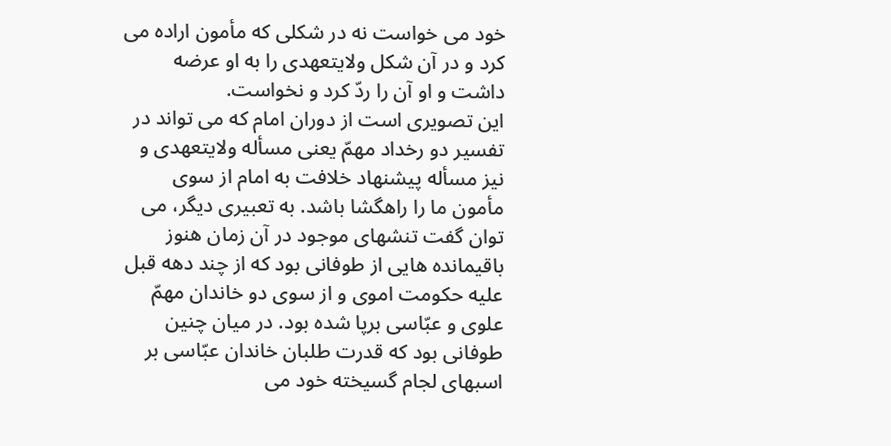خود مى خواست نه در شكلى كه مأمون اراده مى كرد و در آن شكل ولايتعهدى را به او عرضه داشت و او آن را ردّ كرد و نخواست.
اين تصويرى است از دوران امام كه مى تواند در تفسير دو رخداد مهمّ يعنى مسأله ولايتعهدى و نيز مسأله پيشنهاد خلافت به امام از سوى مأمون ما را راهگشا باشد. به تعبيرى ديگر، مى توان گفت تنشهاى موجود در آن زمان هنوز باقيمانده هايى از طوفانى بود كه از چند دهه قبل عليه حكومت اموى و از سوى دو خاندان مهمّ علوى و عبّاسى برپا شده بود. در ميان چنين طوفانى بود كه قدرت طلبان خاندان عبّاسى بر اسبهاى لجام گسيخته خود مى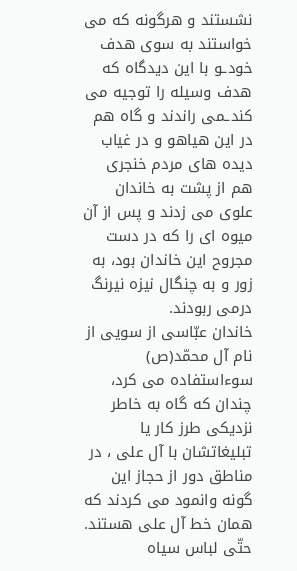نشستند و هرگونه كه مى خواستند به سوى هدف خودـو با اين ديدگاه كه هدف وسيله را توجيه مى كندـمى راندند و گاه هم در اين هياهو و در غياب ديده هاى مردم خنجرى هم از پشت به خاندان علوى مى زدند و پس از آن ميوه اى را كه در دست مجروح اين خاندان بود، به زور و به چنگال نيزه نيرنگ درمى ربودند.
خاندان عبّاسى از سويى از نام آل محمّد(ص) سوءاستفاده مى كرد، چندان كه گاه به خاطر نزديكى طرز كار يا تبليغاتشان با آل على ، در مناطق دور از حجاز اين گونه وانمود مى كردند كه همان خط آل على هستند. حتّى لباس سياه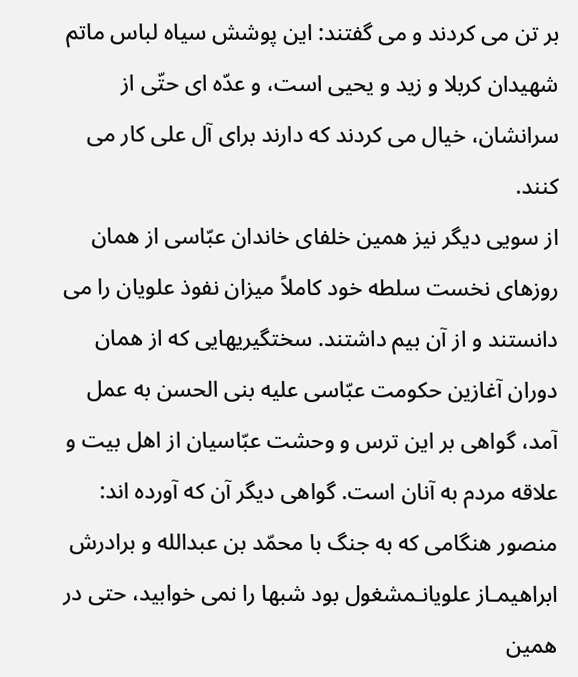بر تن مى كردند و مى گفتند: اين پوشش سياه لباس ماتم شهيدان كربلا و زيد و يحيى است، و عدّه اى حتّى از سرانشان، خيال مى كردند كه دارند براى آل على كار مى كنند.
از سويى ديگر نيز همين خلفاى خاندان عبّاسى از همان روزهاى نخست سلطه خود كاملاً ميزان نفوذ علويان را مى دانستند و از آن بيم داشتند. سختگيريهايى كه از همان دوران آغازين حكومت عبّاسى عليه بنى الحسن به عمل آمد، گواهى بر اين ترس و وحشت عبّاسيان از اهل بيت و علاقه مردم به آنان است. گواهى ديگر آن كه آورده اند: منصور هنگامى كه به جنگ با محمّد بن عبدالله و برادرش ابراهيمـاز علويانـمشغول بود شبها را نمى خوابيد، حتى در همين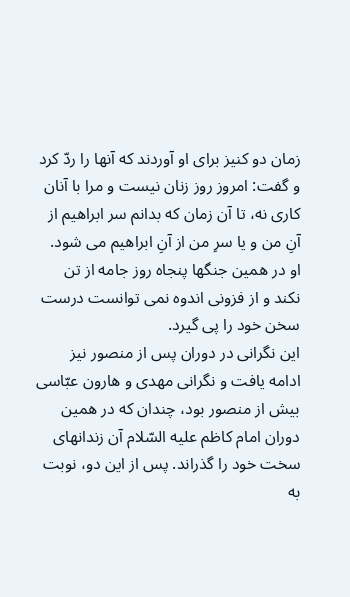زمان دو كنيز براى او آوردند كه آنها را ردّ كرد و گفت: امروز روز زنان نيست و مرا با آنان كارى نه، تا آن زمان كه بدانم سر ابراهيم از آنِ من و يا سرِ من از آنِ ابراهيم مى شود. او در همين جنگها پنجاه روز جامه از تن نكند و از فزونى اندوه نمى توانست درست سخن خود را پى گيرد.
اين نگرانى در دوران پس از منصور نيز ادامه يافت و نگرانى مهدى و هارون عبّاسى بيش از منصور بود، چندان كه در همين دوران امام كاظم عليه السّلام آن زندانهاى سخت خود را گذراند. پس از اين دو، نوبت به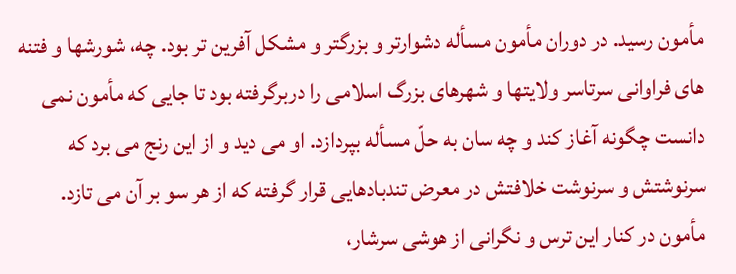مأمون رسيد. در دوران مأمون مسأله دشوارتر و بزرگتر و مشكل آفرين تر بود. چه، شورشها و فتنه هاى فراوانى سرتاسر ولايتها و شهرهاى بزرگ اسلامى را دربرگرفته بود تا جايى كه مأمون نمى دانست چگونه آغاز كند و چه سان به حلّ مسأله بپردازد. او مى ديد و از اين رنج مى برد كه سرنوشتش و سرنوشت خلافتش در معرض تندبادهايى قرار گرفته كه از هر سو بر آن مى تازد.
مأمون در كنار اين ترس و نگرانى از هوشى سرشار،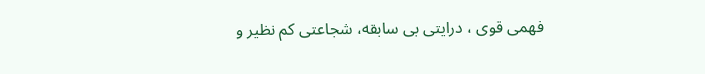فهمى قوى ، درايتى بى سابقه، شجاعتى كم نظير و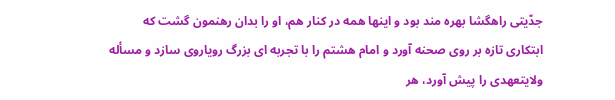جدّيتى راهگشا بهره مند بود و اينها همه در كنار هم، او را بدان رهنمون گشت كه ابتكارى تازه بر روى صحنه آورد و امام هشتم را با تجربه اى بزرگ روياروى سازد و مسأله ولايتعهدى را پيش آورد، هر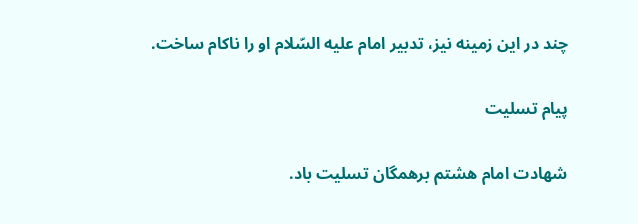چند در اين زمينه نيز، تدبير امام عليه السّلام او را ناكام ساخت.

پیام تسلیت

شهادت امام هشتم برهمگان تسلیت باد.